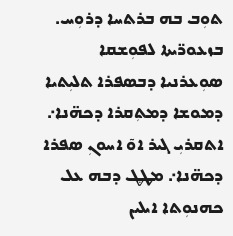ܬܘܼܒ ܒܗ ܒܪܬܚܐ ܕܪܘܼܚ. ܒܙܥܘܪ̈ܝܬܐ ܠܦܘܼܫܩܐ ܣܘܼܥܪܢܝܐ ܕܒܣܦܪܐ ܬܠܝܼܬܝܐ ܕܡܘܫܐ ܕܡܬܼܩܪܐ ܕܟܗ̈ܢܐ܇ ܐܬܩܪܝܼ ܓܝܪ ܐܘ̃ ܐܚܘܢܼ ܣܦܪܐ ܕܟܗ̈ܢܐ܇ ܡܛܜ ܕܒܗ ܥܠ ܟܗܢܘܼܬܐ ܐܝܠܝܢ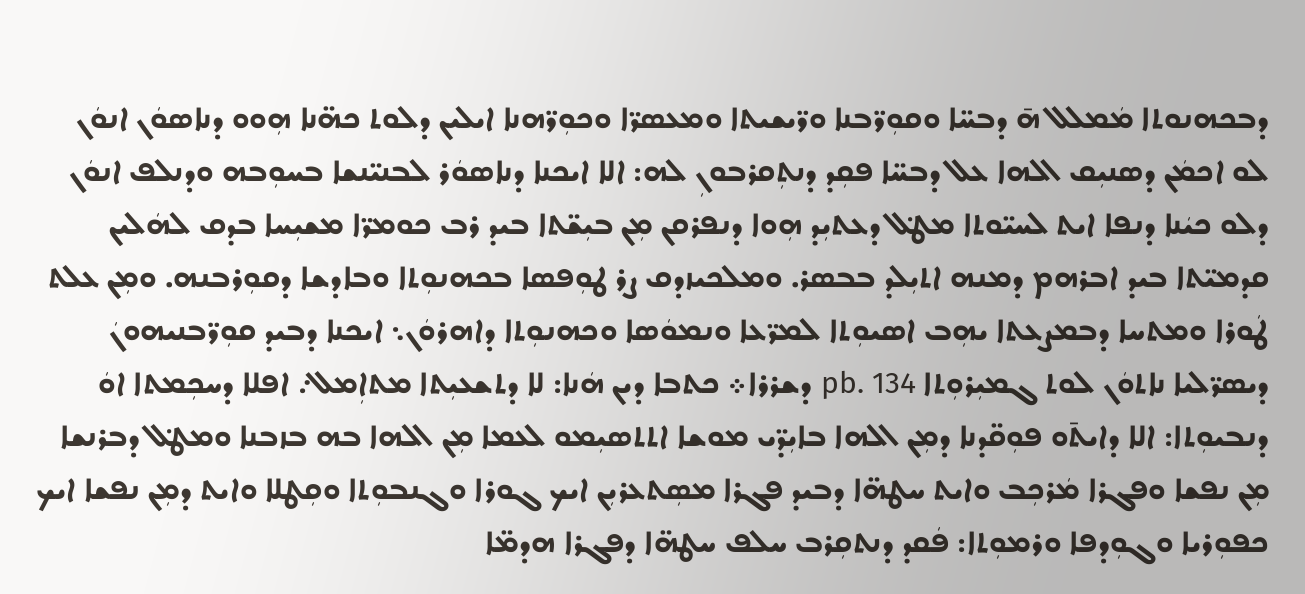ܕܒܟܗܢܘܬܐ ܡܿܡܠܠ ܗ̄ ܕܒܚ̈ܐ ܘܩܘܼܪ̈ܒܢܐ ܘܪ̈ܝܫܝܬܐ ܘܡܥܣܪ̈ܐ ܘܟܘܼܪ̈ܗܢܐ ܐܝܠܝܢ ܕܠܘܬ ܟܗ̈ܢܐ ܗܼܘܘ ܕܢܐܣܘܿܢ ܐܢܘܿܢ ܠܘ ܐܟܡܿܢ ܕܣܢܝܼܩ ܐܠܗܐ ܥܠ ܕܒܚ̈ܐ ܦܩܼܕ ܕܢܬܼܩܪܒܘܢܼ ܠܗ: ܐܠܐ ܐܝܟܢܐ ܕܢܐܣܘܿܪ ܠܒܢܝ̈ܢܫܐ ܒܚܘܼܒܗ ܘܕܢܠܦ ܐܢܘܿܢ ܕܠܘ ܟܝܿܢܐ ܕܢܦܐ ܐܝܬ ܠܚܝ̈ܘܬܐ ܡܛ݀ܠ ܕܥܬܝܼܕ ܗܼܘܐ ܕܢܦܪܩܢ ܡܼܢ ܒܝܼܫ̈ܬܐ ܒܝܕ ܪܒ ܟܘܡܪ̈ܐ ܡܫܝܼܚܐ ܒܕܩ ܠܗܿܠܝܢ ܩܕܡܝ̈ܬܐ ܒܝܕ ܐܒܪܗܡ ܕܡܢܗ ܐܬܝܼܠܕ ܒܒܣܪ. ܘܡܠܟܝܙܕܩ ܨܪ ܛܘܼܦܣܐ ܒܟܗܢܘܼܬܐ ܘܒܐܕܫܐ ܕܩܘܼܪܒܢܗ. ܘܡܼܢ ܥܠܬ ܛܿܘܪܐ ܘܡܬܚܐ ܕܒܡܨܥܬܐ ܝܗܼܒ ܐܣܝܘܼܬܐ ܠܡܪ̈ܥܐ ܘܢܡܘܿܣܐ ܘܟܗܢܘܼܬܐ ܕܐܗܪܘܿܢ܆ ܐܝܟܢܐ ܕܒܝܕ ܩܘܼܪ̈ܒܢܝܗܘܢܿ ܕܝܣܪ̈ܠܝܐ ܢܐܬܘܿܢ ܠܘܬ ܓܡܝܼܪܘܼܬܐ pb. 134 ܕܫܪܪܐ܀ ܟܬܒܐ ܕܝܢ ܗܿܢܐ: ܠܐ ܕܬܫܥܝܼܬܐ ܡܬܐܼܡܠ܇ ܐܦܠܐ ܕܚܟܼܡܬܐ ܐܘܿ ܕܢܒܝܘܼܬܐ: ܐܠܐ ܕܐܝܬ̄ܘ ܦܘܼܩ̈ܕܢܐ ܕܡܼܢ ܐܠܗܐ ܒܐܝܼܕ̈ܝ ܡܘܫܐ ܐܬܬܣܝܼܡܘ ܠܥܡܐ ܡܼܢ ܐܠܗܐ ܒܗ ܒܙܒܢܐ ܘܡܛ݀ܠ ܕܒܪܢܫܐ ܡܼܢ ܢܦܫܐ ܘܦܓܪܐ ܡܿܪܟܼܒ ܘܐܝܬ ܚܛܗ̈ܐ ܕܒܝܕ ܦܓܪܐ ܡܣܼܬܥܪܝܼܢ ܐܝܟ ܓܘܪܐ ܘܓܢܒܘܼܬܐ ܘܩܼܛܠܐ ܘܐܝܬ ܕܡܼܢ ܢܦܫܐ ܐܝܟ ܟܦܘܼܪܝܐ ܘܓܘܼܕܦܐ ܘܪܡܘܼܬܐ: ܦܿܩܕ ܕܢܬܩܼܪܒ ܚܠܦ ܚܛܗ̈ܐ ܕܦܓܪܐ ܗܕܡ̈ܐ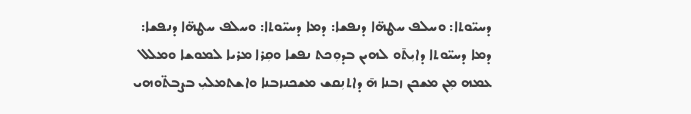ܕܚܝ̈ܘܬܐ: ܘܚܠܦ ܚܛܗ̈ܐ ܕܢܦܫܐ: ܕܡܐ ܕܚܝ̈ܘܬܐ: ܘܚܠܦ ܚܛܗ̈ܐ ܕܢܦܫܐ: ܕܡܐ ܕܚܝ̈ܘܬܐ ܕܐܝܼܬ̄ܘ ܠܗܝܢ ܒܕܘܼܟܬ ܢܦܫܐ ܘܩܼܪܐ ܡܪܝܐ ܠܡܘܫܐ ܘܡܠܠ ܥܡܗ ܡܼܢ ܡܫܟܢ ܙܒܢܐ ܗ̄ ܕܐܬܢܼܩܫ ܡܫܟܢܙܒܢܐ ܘܐܫܬܡܠܝܼ ܒܨܒܬ̈ܘܗܝ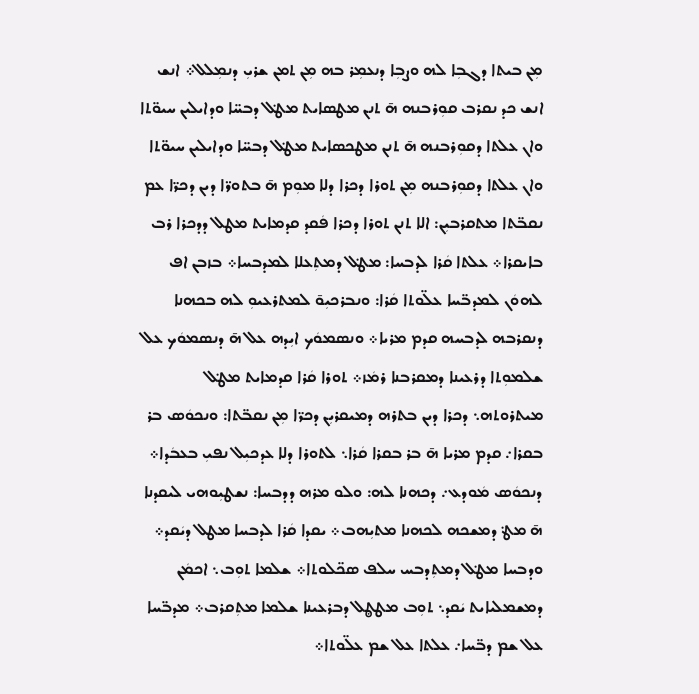ܡܼܢ ܒܝܬܐ ܕܓܒܼܐ ܠܗ ܘܨܒܼܐ ܕܢܥܡܼܪ ܒܗ ܡܼܢ ܬܡܢ ܫܪܝܼ ܕܢܡܼܠܠ܀ ܐܢܫ ܐܢܫ ܟܕ ܢܩܪܒ ܩܘܼܪܒܢܗ ܗ̄ ܬܢܢ ܡܛܣܐܝܬ ܡܛ݀ܠ ܕܒܚ̈ܐ ܘܕܐܝܠܝܢ ܚܝܘ̈ܬܐ ܘܐܢ ܥܠܬܐ ܕܩܘܼܪܒܢܗ ܗ̄ ܬܢܢ ܡܛܟܣܐܝܬ ܡܛ݀ܠ ܕܒܚ̈ܐ ܘܕܐܝܠܝܢ ܚܝܘ̈ܬܐ ܘܐܢ ܥܠܬܐ ܕܩܘܼܪܒܢܗ ܡܼܢ ܬܘܪܐ ܕܟܪܐ ܕܠܐ ܡܘܼܡ ܗ̄ ܒܬܘܪ̈ܐ ܕܝܢ ܕܟܪ̈ܐ ܥܡ ܢܩܒ̈ܬܐ ܡܬܩܪܒܝܼܢ: ܐܠܐ ܬܢܢ ܬܘܪܐ ܕܟܪܐ ܦܿܩܕ ܩܕܡܐܝܬ ܡܛܠ ܕܕܟܪܐ ܪܒ ܒܐܝܩܪܐ܀ ܥܠܬܐ ܩܿܪܐ ܠܕܒܚܐ: ܡܛ݀ܠ ܕܡܬܼܥܠܐ ܠܡܕܒܚܐ܀ ܒܙܒܢ ܐܦ ܠܗܘܿܢ ܠܡܕܒ̈ܚܐ ܥܠ̈ܘܬܐ ܩܿܪܐ: ܘܢܒܪܟܝܼܘ̄ ܠܡܬܪܥܝܘܼ ܠܗ ܒܟܗܢܐ ܕܢܩܪܒܗ ܠܕܒܚܗ ܩܕܡ ܡܪܝܐ܀ ܘܢܣܡܘܿܟ ܐܝܼܕܗ ܥܠ ܗ̄ ܕܢܣܡܘܿܟ ܥܠ ܫܠܡܘܼܬܐ ܕܪܥܝܢܐ ܕܡܩܪܒܢܐ ܪܡܿܙ܀ ܬܘܪܐ ܩܿܪܐ ܩܕܡܐܝܬ ܡܛ݀ܠ ܡܝܬܪܘܬܗ܆ ܕܟܪܐ ܕܝܢ ܒܬܪܗ ܕܡܝܩܪܝܼܢ ܕܟܪ̈ܐ ܡܼܢ ܢܩܒ̈ܬܐ: ܘܢܟܘܿܣ ܒܪ ܒܩܪܐ܇ ܩܕܡ ܡܪܝܐ ܗ̄ ܒܪ ܒܩܪܐ ܩܿܪܐ܆ ܠܬܘܪܐ ܕܠܐ ܥܕܟܝܼܠ ܢܦܝܼ ܒܥܒܿܕܐ܀ ܕܢܟܘܿܣ ܡܿܘܕܥ܇ ܕܟܗܢܐ ܠܗ: ܘܠܘ ܡܪܗ ܕܕܒܚܐ: ܢܫܛܝܼܘܗܝ ܠܝܩܕܢܐ ܗ̄ ܡܛ݀ ܕܡܫܟܗ ܠܟܗܢܐ ܡܬܝܼܗܒ܀ ܝܩܕܐ ܩܿܪܐ ܠܕܒܚܐ ܡܛܠ ܕܝܿܩܕ܀ ܘܕܒܚܐ ܡܛ݀ܠ ܕܡܬܼܕܒܚ ܚܠܦ ܣܟ̈ܠܘܬܐ܀ ܫܠܡܐ ܬܘܼܒ܆ ܐܟܡܿܢ ܕܡܫܡܠܝܐܝܬ ܝܿܩܕ܆ ܬܘܼܒ ܡܛܜܠ ܕܒܪܥܝܢܐ ܫܠܡܐ ܡܬܼܩܪܒ܀ ܡܕܒ̈ܚܐ ܥܠ ܫܡ ܕܒ̈ܚܐ܇ ܥܠܬܐ ܥܠ ܫܡ ܥܠ̈ܘܬܐ܀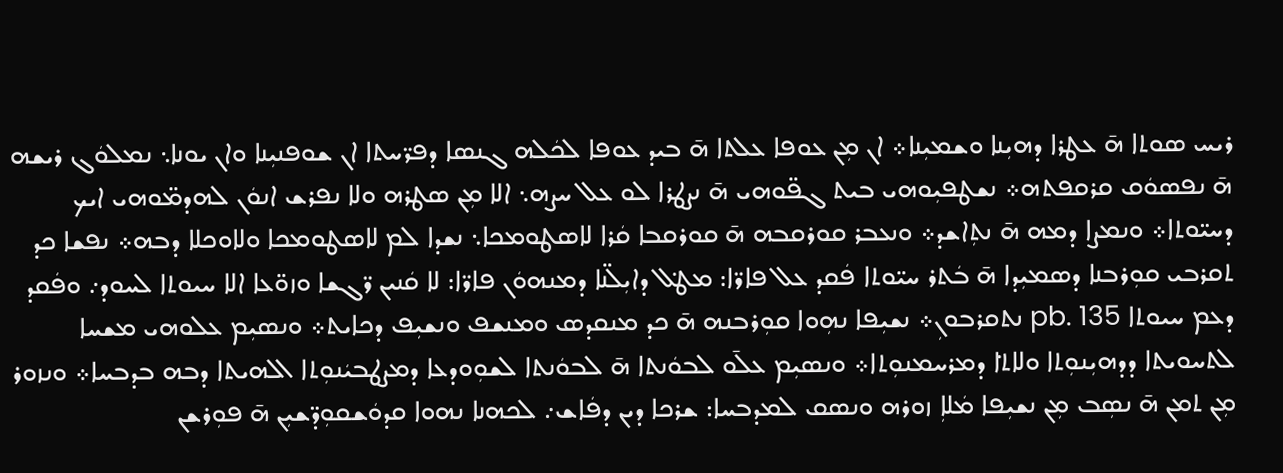ܪܝܚ ܣܘܬܐ ܗ̄ ܥܛܪܐ ܕܗܝܼܢܐ ܘܫܡܝܼܢܐ܀ ܐܢ ܡܼܢ ܥܘܦܐ ܥܠܬܐ ܗ̄ ܒܝܕ ܥܘܦܐ ܠܟܿܠܗ ܓܢܣܐ ܕܦܪ̈ܚܬܐ ܐܢ ܫܘܦܢܝܼܢܐ ܘܐܢ ܝܘܢܐ܆ ܢܡܠܘܿܓ ܪܝܫܗ ܗ̄ ܢܦܣܘܿܩ ܩܪܩܦܬܗ܀ ܢܫܛܦܝܼܘܗܝ ܒܝܬ ܓܦ̈ܘܗܝ ܗ̄ ܢܨܛܪܐ ܠܘ ܥܠ ܚܨܗ܆ ܐܠܐ ܡܼܢ ܣܛܪܗ ܘܠܐ ܢܦܪܫ ܐܢܘܿܢ ܠܗܕܡ̈ܘܗܝ ܐܝܟ ܕܚܝ̈ܘܬܐ܀ ܘܢܡܨܐ ܕܡܗ ܗ̄ ܢܬܼܐܫܕ܀ ܘܢܥܒܪ ܩܘܪܩܒܗ ܗ̄ ܩܘܪܩܒܐ ܩܿܪܐ ܠܐܣܛܘܡܟܐ܆ ܢܫܕܐ ܠܡ ܠܐܣܛܘܡܟܐ ܘܠܐܘܟܠܐ ܕܒܗ܀ ܢܦܫܐ ܟܕ ܬܩܪܒܝ ܩܘܼܪܒܢܐ ܕܣܡܝܼܕܐ ܗ̄ ܒܿܬܪ ܚܝ̈ܘܬܐ ܦܿܩܕ ܥܠ ܦܐܪ̈ܐ: ܡܛ݀ܠ ܕܐܝܼܠ̈ܢܐ ܕܡܢܗܘܿܢ ܦܐܪ̈ܐ: ܠܐ ܩܿܢܝܢ ܪ̈ܓܫܐ ܘܙܘ̈ܥܐ ܐܠܐ ܚܝܘܬܐ ܠܚܘܕ܇ ܘܦܿܩܕ ܕܥܡ ܚܝܘܬܐ pb. 135 ܢܬܩܪܒܘܢܼ܀ ܢܫܝܼܦܐ ܢܗܼܘܐ ܩܘܼܪܒܢܗ ܗ̄ ܟܕ ܡܢܩܕܣ ܘܡܢܫܦ ܘܢܫܝܼܦ ܕܟܐܝܬ܀ ܘܢܣܝܼܡ ܥܠܘܗܝ ܡܫܚܐ ܠܬܚܘܝܬܐ ܕܕܗܝܼܢܘܼܬܐ ܘܠܐܬ݀ܐ ܕܡܪܚܡܢܘܼܬܐ܀ ܘܢܣܝܼܡ ܥܠ̄ܘ ܠܒܘܿܢܬܐ ܗ̄ ܠܒܘܿܢܬܐ ܠܫܘܼܘܕܥܐ ܕܡܨܛܒܝܿܢܘܼܬܐ ܐܠܗܝܬܐ ܕܒܗ ܒܕܒܚܐ܀ ܘܢܙܘܪ ܡܼܢ ܬܡܢ ܗ̄ ܢܣܼܒ ܡܼܢ ܢܫܝܼܦܐ ܡܿܠܐܼ ܙܘܪܗ ܘܢܣܩ ܠܡܕܒܚܐ: ܫܪܟܐ ܕܝܢ ܕܦܿܐܫ܇ ܠܟܗܢܐ ܢܗܘܐ ܩܕܘܿܫܩܘܼܕ̈ܫܝܼܢ ܗ̄ ܦܘܼܪܫܢ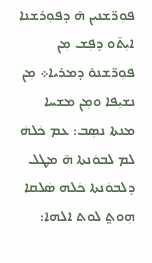ܦܘܼܪ̈ܫܢܝܢ ܗ̄ ܕܦܘܼܪܫܢܐ ܐܝܼܬ̄ܘ ܕܦܼܫ ܡܼܢ ܦܘܼܪ̈ܫܢܘ̄ ܕܡܪܝܐ܀ ܡܼܢ ܢܫܝܼܦܐ ܘܡܼܢ ܡܫܚܐ ܡܢܬܐ ܢܣܼܒ: ܥܡ ܟܿܠܗܿ ܠܡ ܠܒܘܿܢܬܐ ܗ̄ ܡܛܠ ܕܠܒܘܿܢܬܐ ܟܿܠܗ ܣܿܠܩܐ ܗܼܘܬ݀ ܠܘܬ ܐܠܗܐ: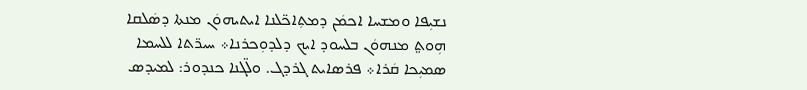ܢܫܝܼܦܐ ܘܡܫܚܐ ܐܟܡܿܢ ܕܡܬܼܐܟ̈ܠܢܐ ܐܝܬܝܗܘܿܢ ܡܢܬܐ ܕܣܿܠܩܐ ܗܼܘܬ݀ ܡܢܗܘܿܢ ܒܠܚܘܕ ܐܝܟ ܕܠܕܘܼܟܪܢܐ܀ ܚܝܪ̈ܬܐ ܠܠܚܡܐ ܣܡܝܼܟܐ ܩܿܪܐ܀ ܦܪܣܐܝܬ ܓܪܕܓ. ܘܠ̈ܓܢܐ ܟܢܕܘܪ: ܠܡܝܕܣ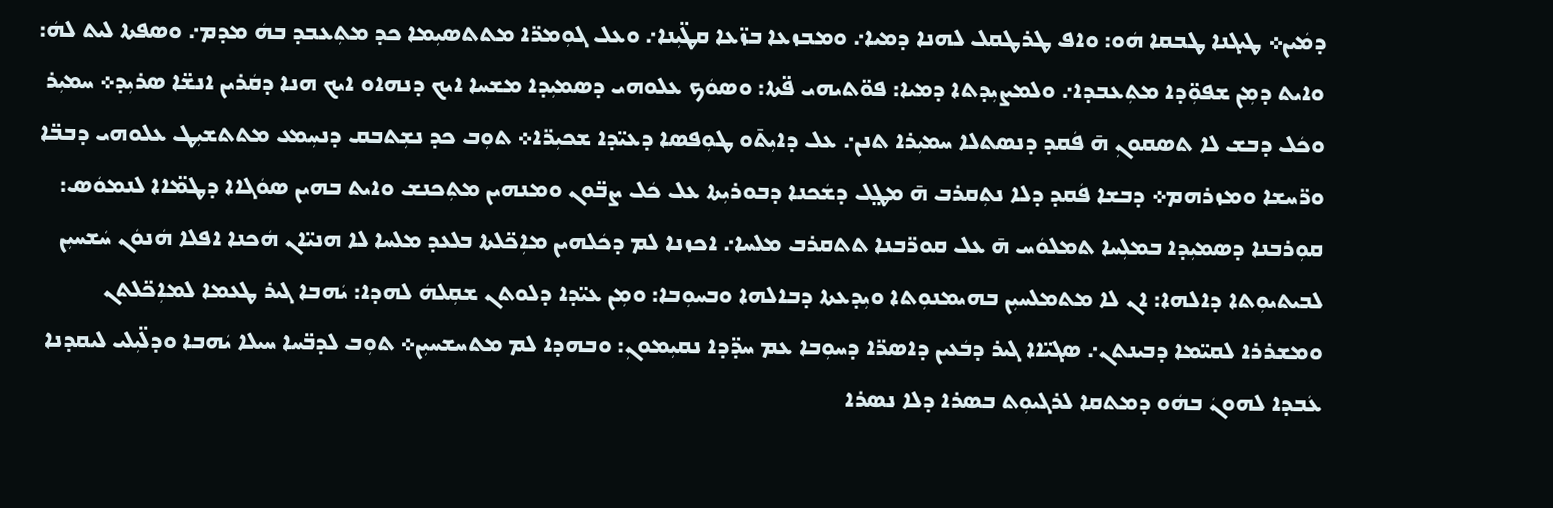ܕܡܿܝܢ܀ ܛܝܓܢܐ ܛܒܩܐ ܗܿܘ: ܘܐܦ ܛܪܛܩܠ ܠܗܢܐ ܕܡܝܐ܇ ܘܡܒܙܥܐ ܒܙ̈ܥܐ ܩܛ̈ܝܼܢܐ܇ ܘܥܠ ܓܘܼܡܪ̈ܐ ܡܬܬܣܝܼܡܐ ܟܕ ܡܬܼܥܒܕ ܒܗܿ ܡܕܡ܇ ܘܣܦܬܐ ܠܝܬ ܠܗܿ: ܘܐܝܬ ܕܡܼܢ ܫܦܘܼ̈ܕܐ ܡܬܼܥܒܕܐ܇ ܘܠܡܨܝܼܕܬܐ ܕܡܝܐ: ܦܘ̈ܬܝܗܝ ܦ̈ܬܐ: ܘܣܘܿܟ ܥܠܘܗܝ ܕܣܡܝܼܕܐ ܡܫܚܐ ܐܝܟ ܕܢܗܐܘ ܐܝܟ ܗܢܐ ܕܩܿܪܝܢ ܐܢܫ̈ܐ ܣܪܝܼܕ܀ ܚܡܝܼܪ ܘܟܿܠ ܕܒܫ ܠܐ ܬܣܩܘܢܼ ܗ̄ ܦܿܩܕ ܕܢܣܬܠܐ ܚܡܝܼܪܐ ܬܢܢ܇ ܥܠ ܕܐܝܼܬ̄ܘ ܛܘܼܦܣܐ ܕܥܝ̈ܕܐ ܫܟܝܼܪ̈ܐ܀ ܬܘܼܒ ܟܕ ܢܫܼܬܒܩ ܕܢܚܼܡܥ ܡܬܬܫܝܼܛ ܥܠܘܗܝ ܕܒܒ̈ܐ ܘܪ̈ܚܫܐ ܘܡܙܪܗܡ܀ ܕܒܫܐ ܦܿܩܕ ܕܠܐ ܢܬܼܩܪܒ ܗ̄ ܡܛ݀ܠ ܕܫܿܟܢܐ ܕܒܘܪܝܼܬܐ ܥܠ ܟܿܠ ܨܒ̈ܘܢ ܘܡܢܗܝܢ ܡܬܼܟܢܫ ܘܐܝܬ ܒܗܝܢ ܣܘܿܓܐܐ ܕܛܡ̈ܐܐ ܠܢܡܘܿܣ: ܩܘܼܪܒܢܐ ܕܣܡܝܼܕܐ ܒܡܠܼܚܐ ܬܡܠܘܿܚ ܗ̄ ܥܠ ܩܘܪ̈ܒܢܐ ܬܬܩܪܒ ܡܠܚܐ܇ ܐܟܙܢܐ ܠܡ ܕܟܿܠܗܝܢ ܡܐܼܟ̈ܠܬܐ ܒܠܥܕ ܡܠܚܐ ܠܐ ܗܢܝ̈ܐܢ ܗܿܟܢܐ ܐܦܠܐ ܗܿܢܘܿܢ ܚܿܫܚܝܼܢ ܠܒܝܬܝܘܼܬܐ ܕܐܠܗܐ: ܐܢ ܠܐ ܡܬܡܠܚܝܼܢ ܒܗܝܡܢܘܼܬܐ ܘܝܼܕܥܬܐ ܕܒܐܠܗܐ ܘܒܚܘܼܒܐ: ܘܡܼܢ ܥܝ̈ܕܐ ܕܠܘܬܢ ܫܩܼܠܗܿ ܠܗܕܐ: ܝܿܗܒܐ ܓܝܪ ܛܥܡܐ ܠܡܐܼܟ̈ܠܬܢ ܘܡܫܪܪܐ ܠܩܝ̈ܡܐ ܕܒܝܢܬܢ܇ ܣܓܝ̈ܐܐ ܓܝܪ ܕܒܿܥܝܢ ܕܐܣܪ̈ܐ ܕܚܘܼܒܐ ܥܡ ܚܕ̈ܕܐ ܢܩܝܼܡܘܢܼ: ܘܒܗܕܐ ܠܡ ܡܬܚܫܚܝܼܢ܀ ܬܘܼܒ ܠܕܒ̈ܚܐ ܚܝܠܐ ܝܿܗܒܐ ܘܕܠ̈ܝܼܠܝ ܠܝܩܕܢܐ ܥܿܒܕܐ ܠܗܘܢܿ ܒܗܿܘ ܕܡܬܩܐ ܠܪܓܝܘܼܬ ܒܣܪܐ ܕܠܐ ܢܣܪܐ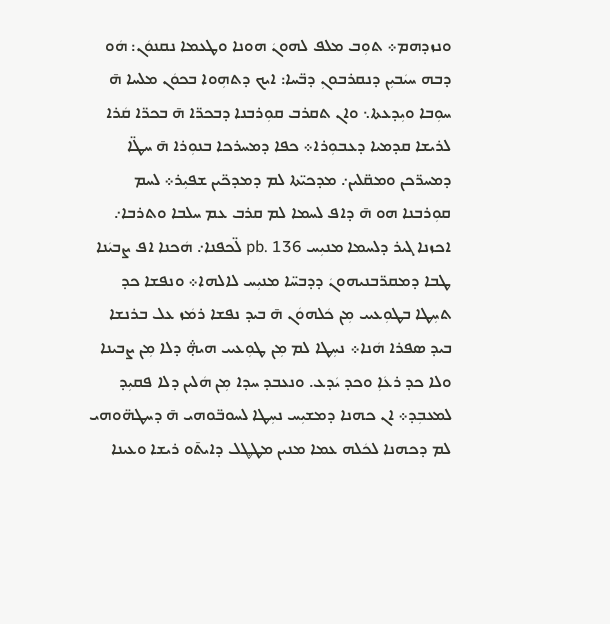ܘܢܙܕܗܡ܀ ܬܘܼܒ ܡܠܦ ܠܗܘܢܿ ܗܘܢܐ ܘܛܥܡܐ ܢܩܢܘܿܢ: ܗܿܘ ܕܒܗ ܚܝܿܒܝܼܢ ܕܢܩܪܒܘܢܼ ܕܒ̈ܚܐ: ܐܝܟ ܕܬܗܼܘܐ ܒܟܘܿܢ ܡܠܚܐ ܗ̄ ܚܘܼܒܐ ܘܝܼܕܥܬܐ܆ ܘܐܢ ܬܩܪܒ ܩܘܼܪܒܢܐ ܕܒܟܪ̈ܐ ܗ̄ ܒܟܪ̈ܐ ܩܿܪܐ ܠܪܝܫܐ ܩܕܡܝܐ ܕܥܒܘܼܪܐ܀ ܟܦܐ ܕܡܚܪܟܐ ܒܢܘܼܪܐ ܗ̄ ܚܛ̈ܐ ܕܡܚܪ̈ܟܢ ܘܡܩ̈ܠܝܢ܇ ܡܕܟܝ̈ܬܐ ܠܡ ܕܡܕܟ̈ܝܢ ܫܦܝܼܪ܀ ܠܚܡ ܩܘܼܪܒܢܐ ܗܘ ܗ̄ ܕܐܦ ܠܚܡܐ ܠܡ ܩܪܒ ܥܡ ܚܠܒܐ ܘܬܪܒܐ܇ ܐܟܙܢܐ ܓܝܪ ܕܠܚܡܐ ܡܢܝܼܚ pb. 136 ܠ̈ܟܦܢܐ܇ ܗܿܟܢܐ ܐܦ ܨܒܝܿܢܐ ܛܒܐ ܕܡܩܪ̈ܒܢܝܗܘܢܿ ܕܕܒܚ̈ܐ ܡܢܝܼܚ ܠܐܠܗܐ܀ ܘܢܦܫܐ ܟܕ ܬܚܼܛܐ ܒܛܘܼܥܝܝ ܡܼܢ ܟܿܠܗܘܿܢ ܗ̄ ܒܝܕ ܢܦܫܐ ܪܡܿܙ ܥܠ ܒܪܢܫܐ ܒܝܕ ܣܦܪܐ ܗܿܢܐ܀ ܢܚܼܛܐ ܠܡ ܡܼܢ ܛܘܼܥܝܝ ܗܞ ܕܠܐ ܡܼܢ ܨܒܝܢܐ ܘܠܐ ܟܕ ܪܥܿܐܼ ܘܟܕ ܝܿܕܥ. ܘܢܥܒܕ ܚܕܐ ܡܼܢ ܗܿܠܝܢ ܕܠܐ ܦܩܝܼܕ ܠܡܥܒܼܕ܀ ܐܢ ܟܗܢܐ ܕܡܫܝܼܚ ܢܚܼܛܐ ܠܚܘܒ̈ܘܗܝ ܗ̄ ܕܚܛܗ̈ܘܗܝ ܠܡ ܕܟܗܢܐ ܠܟܿܠܗ ܥܡܐ ܡܢܝܢ ܡܛܜܠ ܕܐܝܬ̄ܘ ܪܝܫܐ ܘܥܝܢܐ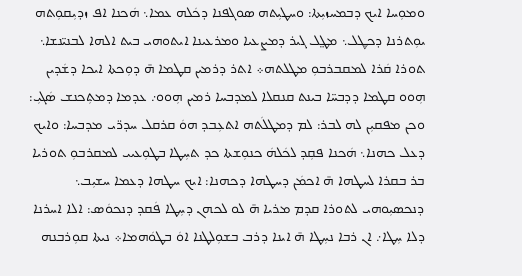ܘܡܘܼܚܐ ܐܝܟ ܕܒܡܚܙܝܼܬܐ: ܘܚܛܝܼܬܗ ܣܘܓܦܢܐ ܕܟܿܠܗ ܥܡܐ܆ ܗܿܟܢܐ ܐܦ ܙܕܝܼܩܘܼܬܗ ܝܘܼܬܪܢܐ ܕܟܜܠ܆ ܡܛ݀ܠ ܓܝܪ ܕܡܨܥܝܐ ܘܡܪܥܝܢܐ ܐܝܬܘܗܝ ܒܝܬ ܐܠܗܐ ܠܒܢܝ̈ܢܫܐ܆ ܬܘܪܐ ܩܿܪܐ ܠܡܩܒܪܒܘܼ ܡܛܠܬܗ܀ ܐܬܪ ܕܪܡܝܢ ܩܛܡܐ ܗ̄ ܕܘܼܟܬܐ ܐܝܟܐ ܕܫܿܕܝܢ ܗܼܘܘ ܩܛܡܐ ܕܕܒܚ̈ܐ ܒܝܢܬ ܩܢܩܠܐ ܠܡܕܒܚܐ ܪܡܝܢ ܗܼܘܘ܇ ܥܕܡܐ ܕܡܬܼܟܢܫ ܣܿܓܝܼ: ܘܟܢ ܡܦܩܝܼܢ ܠܗ ܠܒܪ: ܠܡ ܕܡܛܠܿܬܗ ܐܬܥܼܒܕ ܗܘܿ ܩܪܩܠ ܚܕܪ̈ܝ ܡܕܒܚܐ: ܘܐܝܟ ܕܥܠ ܟܗܢܐ܆ ܗܿܟܢܐ ܦܩܼܕ ܠܟܿܠܗܿ ܟܢܘܼܫܬܐ ܟܕ ܬܚܼܛܐ ܒܛܘܼܥܝܝ ܠܡܩܪܒܘܼ ܬܘܪܝܐ ܒܪ ܒܩܪܐ ܠܚܛܗܐ ܗ̄ ܐܟܡܿܢ ܕܚܛܗܐ ܕܟܗܢܐ: ܐܝܟ ܚܛܗܐ ܕܥܡܐ ܚܫܝܼܒ܆ ܕܢܟܣܝܼܘܗܝ ܠܬܘܪܐ ܩܕܡ ܡܪܝܐ ܗ̄ ܠܘ ܠܟܗܢ ܕܚܼܛܐ ܦܿܩܕ ܕܢܟܘܿܣ: ܐܠܐ ܐܚܪܢܐ ܕܠܐ ܚܼܛܐ܇ ܐܢ ܪܒܐ ܢܚܼܛܐ ܗ̄ ܐܝܢܐ ܕܪܒ ܒܫܘܼܠܛܢܐ ܐܘܿ ܒܛܘܿܗܡܐ܀ ܢܝܬܐ ܩܘܼܪܒܢܗ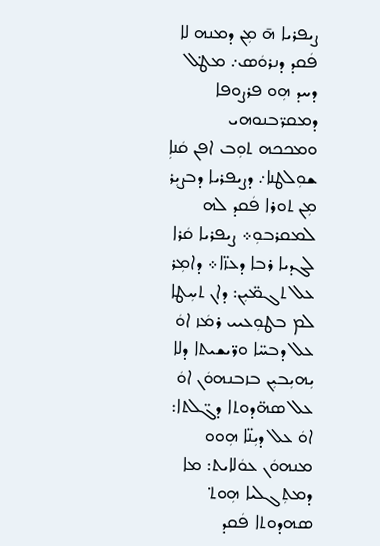ܨܝܦܪܝܐ ܗ̄ ܡܼܢ ܕܡܢܗ ܠܐ ܦܿܩܕ ܕܢܪܘܿܣ܇ ܡܛ݀ܠ ܕܚܕ ܗܼܘ ܦܪܨܘܦܐ ܕܡܩܪ̈ܒܢܘܗܝ ܘܡܟܟܗ ܬܘܼܒ ܐܦܢ ܩܿܢܐܼ ܫܘܼܠܛܢܐ܇ ܕܨܝܦܪܝܐ ܕܒܨܝܼܪ ܡܼܢ ܬܘܪܐ ܦܿܩܕ ܠܗ ܠܡܩܪܒܘܼ܀ ܨܝܦܪܝܐ ܩܿܪܐ ܠܓܕܝܐ ܪܒܐ ܕܥܙ̈ܐ܀ ܕܐܡܼܪ ܥܠ ܬܓܡ̈ܝܼܢ: ܕܐܢ ܬܚܼܛܐ ܠܡ ܒܛܘܼܥܝܝ ܪܡܿܙ ܐܘܿ ܥܠ ܕܒܚ̈ܐ ܘܪ̈ܝܫܝܬܐ ܕܠܐ ܝܼܗܝܼܒܝܼܢ ܒܙܒܢܗܘܿܢ ܐܘܿ ܥܠ ܣܗ̈ܕܘܬܐ ܕܓ̈ܠܬܐ: ܐܘܿ ܥܠ ܕܝܼܢ̈ܐ ܗܼܘܘ ܡܢܗܘܿܢ ܥܘܿܠܐܝܬ: ܡܐ ܕܡܬܼܓܠܝܐ ܗܼܘܬ݀ ܣܗܕܘܬܐ ܦܿܩܕ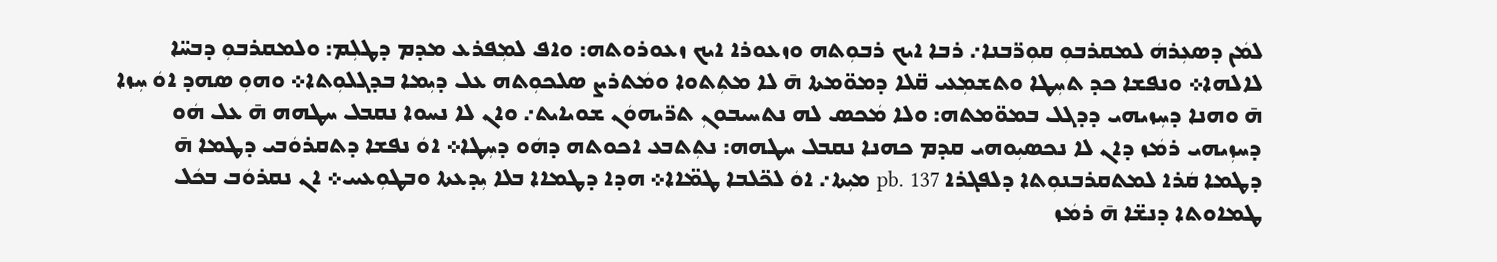ܠܡܿܢ ܕܣܥܼܪܗܿ ܠܡܩܪܒܘܼ ܩܘܼܪ̈ܒܢܐ܇ ܪܒܐ ܐܝܟ ܪܒܘܼܬܗ ܘܙܥܘܪܐ ܐܝܟ ܙܥܘܪܘܬܗ: ܘܐܦ ܠܡܼܦܪܥ ܡܕܡ ܕܛܠܼܡ: ܘܠܡܩܪܒܘܼ ܕܒܚ̈ܐ ܠܐܠܗܐ܀ ܘܢܦܫܐ ܟܕ ܬܚܼܛܐ ܘܬܫܡܼܥܝ ܩ̈ܠܐ ܕܡܘ̈ܡܬܐ ܗ̄ ܠܐ ܡܬܼܬܘܐ ܘܡܿܬܪܨ ܣܠܟܘܼܬܗ ܥܠ ܕܝܼܡܐ ܒܕܓܠܘܼܬܐ܀ ܘܗܘܼ ܣܗܕ ܐܘܿ ܚܼܙܐ ܗ̄ ܘܗܢܐ ܕܚܼܙܝܗܝ ܕܕܓܠ ܒܡܘ̈ܡܬܗ: ܘܠܐ ܡܿܟܣ ܠܗ ܢܬܚܝܒܘܢܼ ܬܪ̈ܝܗܘܿܢ ܫܘܝܐܝܬ܇ ܘܐܢ ܠܐ ܢܚܘܐ ܢܩܒܠ ܚܛܗܗ ܗ̄ ܥܠ ܗܿܘ ܕܚܙܼܝܗܝ ܪܡܿܙ ܕܐܢ ܠܐ ܢܟܣܝܼܘܗܝ ܩܕܡ ܟܗܢܐ ܢܩܒܠ ܚܛܗܗ: ܢܬܼܬܒܥ ܐܟܘܬܗ ܕܗܿܘ ܕܚܼܛܐ܀ ܐܘܿ ܢܦܫܐ ܕܬܩܪܘܿܒܝ ܕܛܡܐ ܗ̄ ܕܛܡܐ ܩܿܪܐ ܠܡܬܩܪܒܢܘܼܬܐ ܕܠܦܓܪܐ pb. 137 ܡܝܼܬܐ܇ ܐܘܿ ܠܟ̈ܠܒܐ ܛܡ̈ܐܐ܀ ܗܕܐ ܕܛܡܐܐ ܒܠܐ ܝܼܕܥܬܐ ܘܒܛܘܼܥܝܝ܀ ܐܢ ܢܩܪܘܿܒ ܒܟܿܠ ܛܡܐܘܬܐ ܕܢܫ̈ܐ ܗ̄ ܪܡܿܙ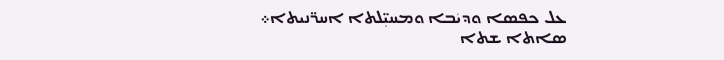ܥܠ ܟܦܣܐ ܘܕܝܿܒܐ ܘܡܚܝܼ̈ܠܬܐ ܐܚܪ̈ܢܝܬܐ܀ ܣܐܬܐ ܫܬܐ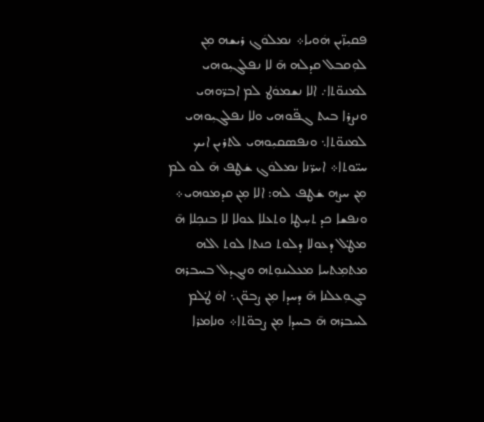ܦܩܝܼܙ̈ܝܢ ܗܿܘܝܐ܀ ܢܡܠܘܿܓ ܪܝܫܗ ܡܼܢ ܠܘܼܩܒܠ ܩܕܠܗ ܗ̄ ܠܐ ܢܦܠܓܝܼܘܗܝ ܠܡܢܘ̈ܬܐ܇ ܐܠܐ ܢܫܡܘܿܛ ܠܡ ܐܒܪ̈ܘܗܝ ܘܢܨܪܐ ܒܝܬ ܓܦ̈ܘܗܝ ܘܠܐ ܢܦܠܓܝܼܘܗܝ ܠܡܢܘ̈ܬܐ܆ ܘܢܦܣܩܝܼܘܗܝ ܠܬܪܝܢ ܐܝܟ ܚܝ̈ܘܬܐ܀ ܐܚܪ̈ܢܐ ܢܡܠܘܿܓ ܫܿܛܦ ܗ̄ ܠܘ ܠܡ ܡܼܢ ܚܨܗ ܫܿܛܦ ܠܗ: ܐܠܐ ܡܼܢ ܩܕܡܘܗܝ܀ ܘܢܦܫܐ ܟܕ ܬܚܼܛܐ ܘܬܥܠܐ ܥܘܠܐ ܠܐ ܒܢܟܼܠܐ ܗ̄ ܡܛ݀ܠ ܕܥܘܠܐ ܕܠܘܬ ܟܢܬܐ ܠܘܬ ܐܠܗ ܡܬܡܼܬܚܐ ܡܥܠܝܢܘܼܬܗ ܘܢܓܕܠ ܒܚܒܪܗ ܒܓܘܼܥܠܢܐ ܗ̄ ܕܚܕܐ ܡܼܢ ܨܒܘ̈ܢ܆ ܐܘܿ ܛ݀ܠܡ ܠܚܒܪܗ ܗ̄ ܒܚܕܐ ܡܼܢ ܨܒܘ̈ܬܐ܀ ܘܢܐܡܪܐ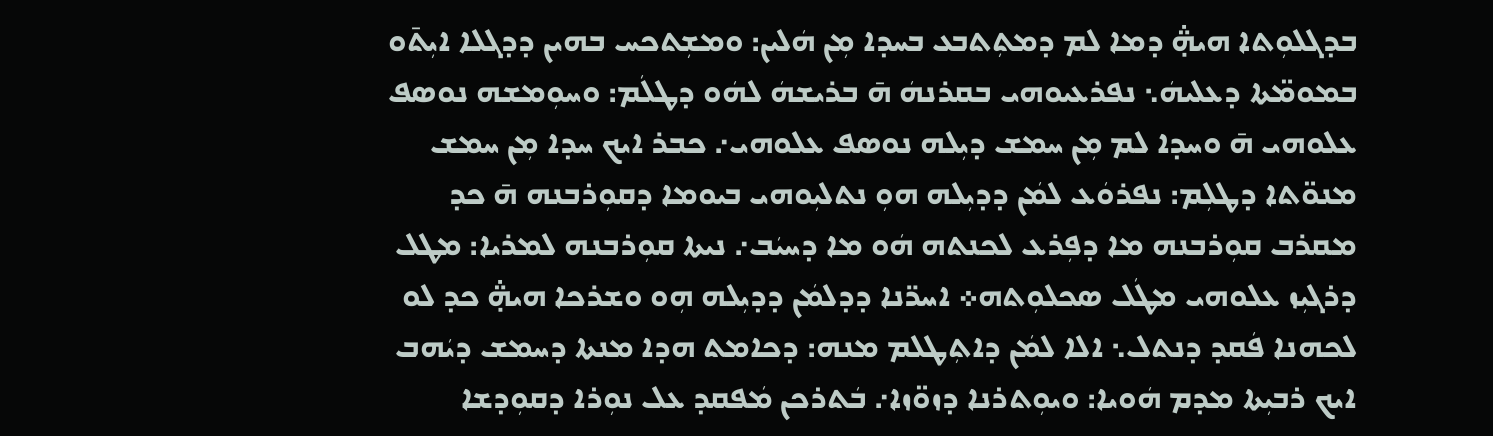ܒܕܓܠܘܼܬܐ ܗܞ ܕܡܐ ܠܡ ܕܡܬܼܬܒܥ ܒܚܕܐ ܡܼܢ ܗܿܠܝܢ: ܘܡܫܼܬܟܚ ܒܗܝܢ ܕܕܓܠܐ ܐܝܼܬ̄ܘ ܒܡܘܡ̈ܬܐ ܕܥܠܝܗܿ܆ ܢܦܪܥܝܘܗܝ ܒܩܪܢܗܿ ܗ̄ ܒܪܝܫܗܿ ܠܗܿܘ ܕܛܠܿܡ: ܘܚܘܼܡܫܗ ܢܘܣܦ ܥܠܘܗܝ ܗ̄ ܘܚܕܐ ܠܡ ܡܼܢ ܚܡܫ ܕܝܼܠܗ ܢܘܣܦ ܥܠܘܗܝ܇ ܟܒܪ ܐܝܟ ܚܕܐ ܡܼܢ ܚܡܫ ܡܢܘ̈ܬܐ ܕܛܠܼܡ: ܢܦܪܘܿܥ ܠܡܿܢ ܕܕܝܼܠܗ ܗܘܼ ܢܬܠܝܼܘܗܝ ܒܝܘܡܐ ܕܩܘܼܪܒܢܗ ܗ̄ ܟܕ ܡܩܪܒ ܩܘܼܪܒܢܗ ܡܐ ܕܦܼܪܥ ܠܟܢܬܗ ܗܿܘ ܡܐ ܕܚܝܿܒ܇ ܢܝܬܐ ܩܘܼܪܒܢܗ ܠܡܪܝܐ: ܡܛܠ ܕܪܓܝܼܙ ܥܠܘܗܝ ܡܛܿܠ ܣܟܠܘܼܬܗ܀ ܐܚܪ̈ܢܐ ܕܕܠܡܿܢ ܕܕܝܼܠܗ ܗܼܘ ܘܫܪܟܐ ܗܞ ܟܕ ܠܘ ܠܟܗܢܐ ܦܿܩܕ ܕܢܬܠ܆ ܐܠܐ ܠܡܿܢ ܕܐܬܼܛܠܡ ܡܢܗ: ܕܟܐܡܬ ܗܕܐ ܡܢܬܐ ܕܚܡܫ ܕܝܿܗܒ ܐܝܟ ܪܒܝܼܬܐ ܡܕܡ ܗܿܘܝܐ: ܘܝܘܼܬܪܢܐ ܕܙܘ̈ܙܐ܇ ܒܿܬܪܟܢ ܡܿܦܩܕ ܥܠ ܢܘܼܪܐ ܕܩܘܼܕܫܐ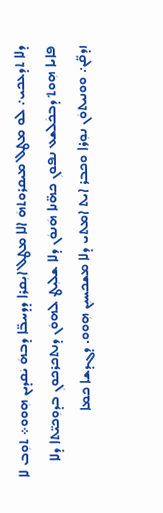ܕܠܐ ܬܕܥܟܝ܇ ܠܘ ܡܛܠ ܡܝܩܪܘܬܗܿ ܐܠܐ ܡܛܠ ܐܝܼܩܪܐ ܕܕܚܒ̈ܐ ܕܒܗܿ ܝܿܩܕܝܢ ܗܼܘܘ܀ ܬܘܼܒ ܠܐ ܦܐܝܐ ܗܼܘܬ݀ ܕܒܟܿܠܫܥ ܢܦܘܢܼ ܟܗ̈ܢܐ ܗܿܢܘܿܢ ܕܠܐ ܫܠܝܼܛ ܠܗܘܿܢ ܕܢܬܟܪܟܘܢܼ ܒܕܘܼܟܝ̈ܬܐ ܕܠܐ ܙܕܩ̈ܢ܇ ܘܘܢܝܬܘܿܢ ܢܘܼܪܐ ܘܟܒܪ ܐܝܬ ܐܡܬܝ ܕܠܐ ܡܫܟܚܝܼܢ ܗܼܘܘ. ܕܓܕܫܐ ܟܡܐ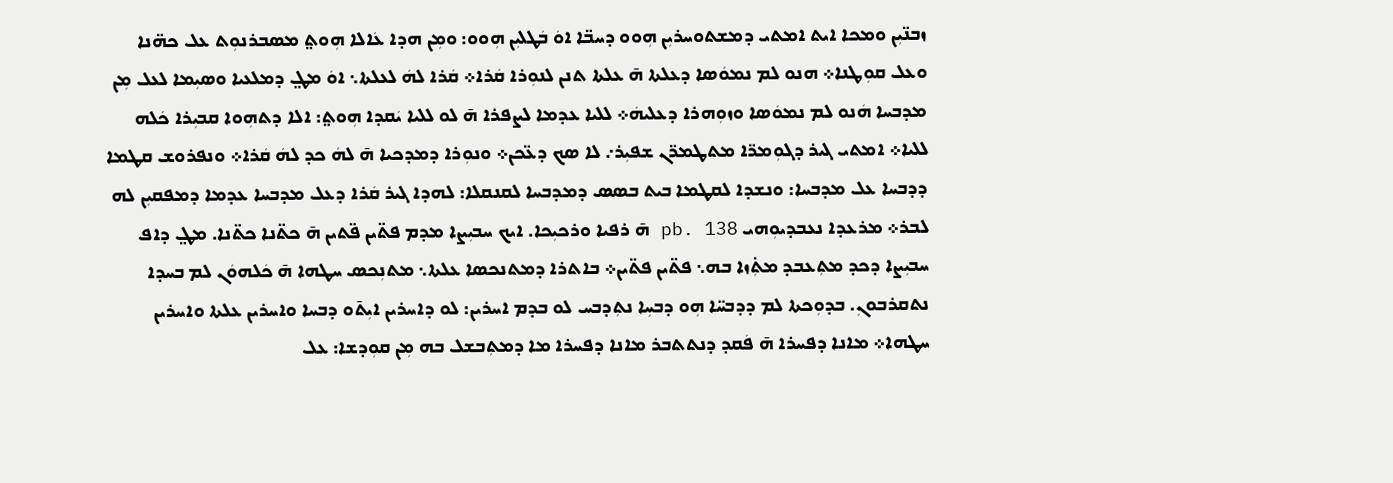ܙܒܢ̈ܝܼܢ ܘܡܟܐ ܐܝܬ ܐܡܬܝ ܕܡܫܬܘܚܪܝܼܢ ܗܼܘܘ ܕܚܒ̈ܐ ܐܘܿ ܒܿܛܠܝܼܢ ܗܼܘܘ: ܘܡܼܢ ܗܕܐ ܥܿܐܠܐ ܗܼܘܬ݀ ܡܣܒܪܢܘܼܬ ܥܠ ܟܗ̈ܢܐ ܘܥܠ ܩܘܼܛܢܐ܀ ܗܢܘ ܠܡ ܢܡܘܿܣܐ ܕܥܠܬܐ ܗ̄ ܥܠܬܐ ܬܢܢ ܠܢܘܼܪܐ ܩܿܪܐ܀ ܩܿܪܐ ܠܗܿ ܠܥܠܬܐ܆ ܐܘܿ ܡܛ݀ ܕܡܠܥܝܐ ܘܣܝܼܡܐ ܠܥܠ ܡܼܢ ܡܕܒܚܐ ܗܿܢܘ ܠܡ ܢܡܘܿܣܐ ܘܙܘܼܗܪܐ ܕܥܠܝܗܿ܀ ܠܠܝܐ ܥܕܡܐ ܠܨܦܪܐ ܗ̄ ܠܘ ܠܠܝܐ ܝܿܩܕܐ ܗܼܘܬ݀: ܐܠܐ ܕܬܗܼܘܐ ܩܒܝܼܪܐ ܟܿܠܗ ܠܠܝܐ܀ ܐܡܬܝ ܓܝܪ ܕܓܘܼܡܪ̈ܐ ܡܬܛܡܪ̈ܢ ܫܦܝܼܪ܇ ܠܐ ܣܟ ܕܥ̈ܟܢ܀ ܘܢܘܼܪܐ ܕܡܕܟܝܐ ܗ̄ ܠܗܿ ܟܕ ܠܗܿ ܩܿܪܐ܀ ܘܢܦܪܘܫ ܩܛܡܐ ܕܕܒܚܐ ܥܠ ܡܕܒܚܐ: ܘܢܫܕܐ ܠܩܛܡܐ ܒܝܬ ܒܣܣ ܕܡܕܒܚܐ ܠܩܢܩܠܐ: ܠܗܕܐ ܓܝܪ ܩܿܪܐ ܕܥܠ ܡܕܒܚܐ ܥܕܡܐ ܕܡܦܩܝܼܢ ܠܗ ܠܒܪ܀ ܡܪܥܕܐ ܢܥܒܕܝܘܼܗܝ pb. 138 ܗ̄ ܪܦܝܐ ܘܪܟܝܼܟܐ. ܐܝܟ ܚܒܝܼܨܐ ܡܕܡ ܦܬ̈ܝܢ ܦ̈ܬܝܢ ܗ̄ ܟܬ̈ܢܐ ܟܬ̈ܢܐ. ܡܛ݀ ܕܐܦ ܚܒܝܼܨܐ ܕܟܕ ܡܬܼܥܒܕ ܡܬܼ̇ܙܐ ܒܗ܆ ܦܬ̈ܝܢ ܦܬ̈ܝܢ܀ ܒܐܬܪܐ ܕܡܬܢܟܣܐ ܥܠܬܐ܆ ܡܬܢܼܟܣ ܚܛܗܐ ܗ̄ ܟܿܠܗܘܿܢ ܠܡ ܒܚܕܐ ܢܬܩܪܒܘܢܼ. ܒܕܘܼܟܬܐ ܠܡ ܕܕܒܚ̈ܐ ܗܼܘ ܕܒܚܼܐ ܢܬܼܕܒܚ ܠܘ ܒܕܡ ܐܚܪܝܢ: ܠܘ ܕܐܚܪܝܢ ܐܝܼܬ̄ܘ ܕܒܚܐ ܘܐܚܪܝܢ ܥܠܬܐ ܘܐܚܪܝܢ ܚܛܗܐ܀ ܡܐܢܐ ܕܦܚܪܐ ܗ̄ ܦܿܩܕ ܕܢܬܬܒܪ ܡܐܢܐ ܕܦܚܪܐ ܡܐ ܕܡܬܼܒܫܠ ܒܗ ܡܼܢ ܩܘܼܕܫܐ: ܥܠ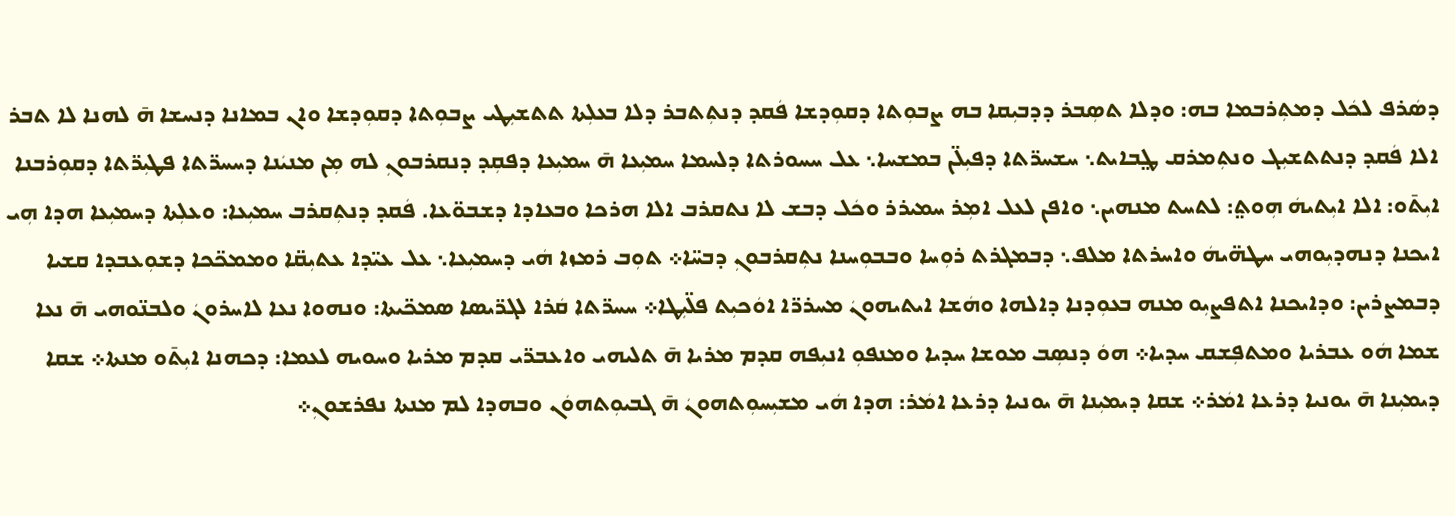ܕܣܿܪܦ ܠܟܿܠ ܕܡܬܼܪܒܡܐ ܒܗ: ܘܕܠܐ ܬܣܼܒܪ ܕܕܒܝܼܩܐ ܒܗ ܨܒܘܼܬܐ ܕܩܘܼܕܫܐ ܦܿܩܕ ܕܢܬܼܬܒܪ ܕܠܐ ܒܥܠܼܬܐ ܬܬܫܝܼܛܝ ܨܒܘܼܬܐ ܕܩܘܼܕܫܐ ܘܐܢ ܒܡܐܢܐ ܕܢܚܫܐ ܗ̄ ܠܗܢܐ ܠܐ ܬܒܪ ܐܠܐ ܦܿܩܕ ܕܢܬܬܫܝܼܓ ܘܢܬܼܡܪܩ ܛ݀ܒܐܝܬ܆ ܚܫܚܪ̈ܬܐ ܕܦܝܼܠ̈ܢ ܒܡܫܚܐ܆ ܥܠ ܚܚܘܪܬܐ ܕܠܚܡܐ ܚܡܝܼܥܐ ܗ̄ ܚܡܝܼܥܐ ܕܦܩܼܕ ܕܢܩܪܒܘܢܼ ܠܗ ܡܼܢ ܡܢܝܿܢܐ ܕܚܚܪ̈ܬܐ ܦܛܝܼܪ̈ܬܐ ܕܩܘܼܪܒܢܐ ܐܝܼܬ̄ܘ: ܐܠܐ ܐܝܼܬܝܗܿ ܗܼܘܬ݀: ܠܬܚܬ ܡܢܗܝܢ܆ ܘܐܦܢ ܠܥܠ ܐܡܼܪ ܚܡܝܪܪ ܘܟܿܠ ܕܒܫ ܠܐ ܢܬܩܪܒ ܐܠܐ ܗܪܟܐ ܘܒܥܐܕܐ ܕܫܒܘ̈ܥܐ. ܦܿܩܕ ܕܢܬܼܩܪܒ ܚܡܝܼܥܐ: ܘܥܠܼܬܐ ܕܚܡܝܼܥܐ ܗܕܐ ܗܼܝ ܐܝܟܢܐ ܕܢܗܕܝܼܘܗܝ ܚܛܗ̈ܝܗܿ ܘܐܚܪܬܐ ܡܠܦ܆ ܕܒܡܓܪܬ ܪܘܼܚܐ ܘܒܒܘܼܚܢܐ ܢܬܼܩܪܒܘܢܼ ܕܒܚ̈ܐ܀ ܬܘܼܒ ܪܡܙܐ ܗܿܝ ܕܚܡܝܼܥܐ܆ ܥܠ ܥܝ̈ܕܐ ܥܬܝܼܩ̈ܐ ܘܡܡܟ̈ܟܐ ܕܫܘܼܥܒܕܐ ܩܫܝܐ ܕܒܡܨܪܝܢ: ܘܕܐܝܟܢܐ ܐܬܦܨܝܼܘ ܡܢܗ ܒܥܘܼܕܢܐ ܕܐܠܗܐ ܘܗܿܫܐ ܐܝܬܝܗܘܢܿ ܡܚܪܪ̈ܐ ܐܘܿܟܝܼܬ ܦܠ̈ܝܼܛܐ܀ ܚܚܪ̈ܬܐ ܩܿܪܐ ܠܓܪ̈ܝܣܐ ܣܡܟ̈ܝܬܐ: ܘܢܗܘܐ ܢܥܐ ܠܐܚܪܘܢܿ ܘܠܒܢ̈ܘܗܝ ܗ̄ ܢܥܐ ܫܡܐ ܗܿܘ ܥܒܪܝܐ ܘܡܬܦܼܫܩ ܚܕܝܐ܀ ܗܘܿ ܕܢܣܼܒ ܡܘܫܐ ܚܕܝܐ ܘܡܢܦܘܼ ܐܢܝܼܦܗ ܩܕܡ ܡܪܝܐ ܗ̄ ܬܠܝܗܝ ܘܐܥܒܪ̈ܝ ܩܕܡ ܡܪܝܐ ܘܚܘܝܗ ܠܥܡܐ: ܕܟܗܢܐ ܐܝܼܬ̄ܘ ܡܢܬܐ܀ ܫܩܐ ܕܝܡܝܼܢܐ ܗ̄ ܝܘܢܝܐ ܕܪܥܐ ܐܡܿܪ܀ ܫܩܐ ܕܝܡܝܼܢܐ ܗ̄ ܝܘܢܝܐ ܕܪܥܐ ܐܡܿܪ: ܗܕܐ ܗܿܝ ܡܫܝܼܚܘܼܬܗܘܢܿ ܗ̄ ܓܒܝܘܼܬܗܘܿܢ ܘܒܗܕܐ ܠܡ ܡܢܬܐ ܢܦܪܫܘܢܼ܀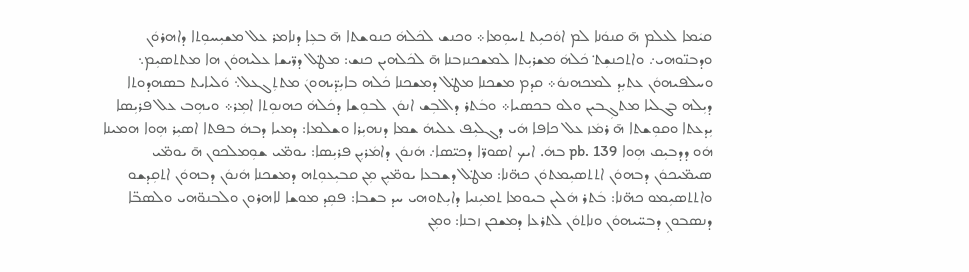ܩܝܿܡܐ ܠܥܠܡ ܗ̄ ܩܢܘܿܢܐ ܠܡ ܐܘܿܟܝܼܬ ܬܚܘܼܡܐ܀ ܘܟܢܫ ܠܟܿܠܗܿ ܟܢܘܫܬܐ ܗ̄ ܒܥܼܐ ܕܢܐܡܪ ܥܠ ܡܫܝܼܚܘܼܬܐ ܕܐܗܪܘܿܢ ܘܕܒܢ̈ܘܗܝ܇ ܘܐܬܟܢܫܼܬ݀ ܟܿܠܗܿ ܡܫܪܝܼܬܐ ܠܡܫܟܢܙܒܢܐ ܗ̄ ܠܟܿܠܗܝܢ ܟܢܫ: ܡܛ݀ܠ ܕܪ̈ܝܫܐ ܥܠܝܗܘܿܢ ܗܐ ܡܬܬܣܝܼܡ܆ ܘܚܠܦܝܗܘܿܢ ܥܬܝܼܕ ܠܡܟܗܢܘܿ܀ ܩܕܡ ܡܫܟܢܐ ܡܛ݀ܠ ܕܡܫܟܢܐ ܟܿܠܗ ܒܐܝܼܕ̈ܝܗܘܢܿ ܡܬܬܼܓܥܠ܆ ܘܿܠܝܐܝܬ ܒܣܗܕܘܬܐ ܕܝܼܠܗ ܒܓܠܝܐ ܡܬܓܼܒܝܢ ܘܠܘ ܒܟܣܝܐ܀ ܘܒܿܬܪ ܕܐܠܒܼܫ ܐܢܘܿܢ ܠܒܘܼܫܐ ܕܟܿܠܗܿ ܟܗܢܘܼܬܐ ܐܡܼܪ܀ ܘܝܗܼܒ ܥܠ ܦܪܝܼܣܐ ܝܼܕܥܬܐ ܘܩܘܼܫܬܐ ܗ̄ ܪܡܿܙ ܥܠ ܟܐܦܐ ܗܿܝ ܕܓܠܝܼܦ ܥܠܝܗܿ ܫܡܐ ܕܢܗܝܼܪܐ ܘܫܠܡܐ: ܕܡܝܐ ܕܒܗܿ ܒܦܬܐ ܐܣܝܼܪ ܗܼܘܐ ܗܡܝܢܐ ܗܿܘ ܕܕܒܝܼܩ ܗܼܘܐ pb. 139 ܒܗܿ. ܐܝܟ ܐܣܘܪ̈ܐ ܕܟܝ̈ܣܐ܇ ܗܿܢܘܿܢ ܕܐܡܿܪܝܼܢ ܦܪܝܼܣܐ: ܝܘܡ̈ܝ ܫܘܼܡܠܟܘܢ ܗ̄ ܝܘܡ̈ܝ ܣܝܡ̈ܝܟܘܿܢ ܕܒܗܘܿܢ ܐܬܬܣܝܼܡܬܘܿܢ ܟܗ̈ܢܐ: ܡܛ݀ܠ ܕܫܒܥܐ ܝܘܡ̈ܝܼܢ ܡܼܢ ܩܒܝܼܥܘܼܬܗ ܕܡܫܟܢܐ ܗܿܢܘܿܢ ܕܒܗܘܿܢ ܐܬܩܼܕܫܘ ܘܐܬܬܣܝܼܡܘ ܟܗ̈ܢܐ: ܒܿܬܪ ܗܿܠܝܢ ܒܝܘܡܐ ܬܡܝܼܢܝܐ ܕܐܝܼܬܘܗܝ ܚܕ ܒܫܒܐ: ܦܩܼܕ ܡܘܫܐ ܠܐܗܪܘܢ ܘܠܒܢܘ̈ܗܝ ܘܠܣܒ̈ܐ ܕܢܣܒܘܢܼ ܕܒܚ̈ܝܗܘܿܢ ܘܢܐܬܘܿܢ ܠܬܪܥܐ ܕܡܫܟܢ ܙܒܢܐ: ܘܡܼܢ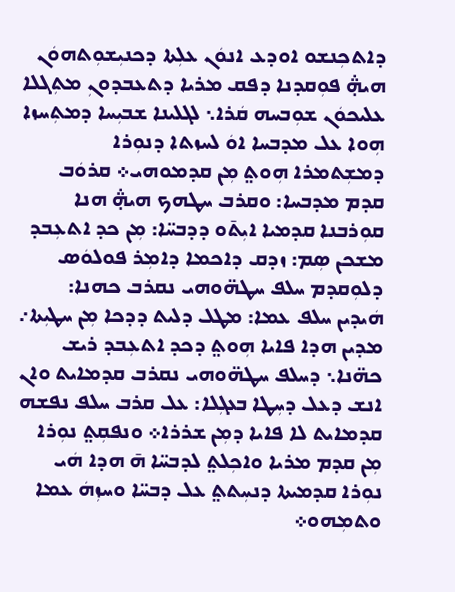ܕܐܬܟܼܢܫܘ ܐܘܕܥ ܐܢܘܿܢ ܥܠܼܬܐ ܕܟܢܝܼܫܘܼܬܗܘܿܢ ܗܞ ܦܘܼܩܕܢܐ ܕܦܩ ܡܪܝܐ ܕܬܥܒܕܘܢܼ ܡܬܼܓܠܐ ܥܠܝܟܘܿܢ ܫܘܼܒܚܗ ܩܿܪܐ܆ ܠܓܠܝܢܐ ܫܒܝܼܚܐ ܕܡܬܼܚܙܐ ܗܼܘܐ ܥܠ ܡܕܒܚܐ ܐܘܿ ܠܚܙܬܐ ܕܢܘܼܪܐ ܕܡܫܼܬܡܪܐ ܗܼܘܬ݀ ܡܼܢ ܩܕܡܘܗܝ܀ ܩܪܘܿܒ ܩܕܡ ܡܕܒܚܐ: ܘܩܪܒ ܚܛܗܟ ܗܞ ܗܢܐ ܩܘܼܪܒܢܐ ܩܕܡܝܐ ܐܝܼܬ̄ܘ ܕܕܒܚ̈ܐ: ܡܼܢ ܟܕ ܐܬܥܼܒܕ ܡܫܟܢ ܣܼܡ: ܙܕܩ ܕܐܟܡܐ ܕܐܡܼܪ ܦܘܠܘܿܣ ܕܠܘܼܩܕܡ ܚܠܦ ܚܛܗ̈ܘܗܝ ܢܩܪܒ ܟܗܢܐ: ܗܿܝܕܝܢ ܚܠܦ ܥܡܐ: ܡܛܠ ܕܠܝܬ ܕܕܟܐ ܡܼܢ ܚܛܝܼܬܐ܇ ܡܕܝܢ ܗܕܐ ܦܐܝܐ ܗܼܘܬ݀ ܕܟܕ ܐܬܥܼܒܕ ܪܝܫ ܟܗ̈ܢܐ܆ ܕܚܠܦ ܚܛܗ̈ܘܗܝ ܢܩܪܒ ܩܕܡܐܝܬ ܘܐܢ ܐܢܫ ܕܥܠ ܕܚܼܛܐ ܒܥܓܼܠܐ: ܥܠ ܩܪܒ ܚܠܦ ܢܦܫܗ ܩܕܡܐܝܬ ܠܐ ܦܐܝܐ ܕܡܼܢ ܫܪܪܐ܀ ܘܢܦܩܼܬ݀ ܢܘܼܪܐ ܡܼܢ ܩܕܡ ܡܪܝܐ ܘܐܟܼܠܬ݀ ܠܕܒܚ̈ܐ ܗ̄ ܗܕܐ ܗܿܝ ܢܘܼܪܐ ܩܕܡܝܬܐ ܕܢܚܼܬܬ݀ ܥܠ ܕܒܚ̈ܐ ܘܚܙܼܗܿ ܥܡܐ ܘܬܡܼܗܘ܀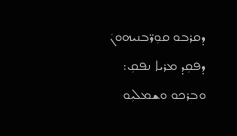ܕܩܪܒܘ ܩܘܼܪ̈ܒܢܝܗܘܢܿ ܕܦܩܼܕ ܡܪܝܐ ܢܦܩܼ: ܘܒܪܟܘ ܘܫܡܠܝܼܘ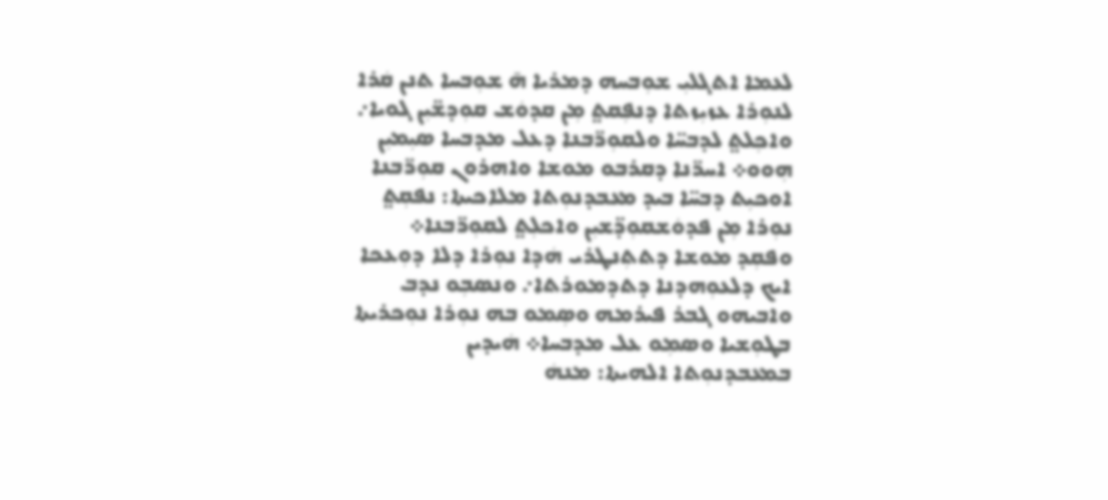ܠܥܡܐ ܐܬܓܠܝܼ ܫܘܼܒܚܗ ܕܡܪܝܐ ܗ̄ ܫܘܼܒܚܐ ܬܢܢ ܩܿܪܐ ܠܢܘܼܪܐ ܥܙܝܼܙܬܐ ܕܢܦܼܩܬ݀ ܡܼܢ ܩܕܘܿܫ ܩܘܼܕܫ̈ܝܼܢ ܓܘܝܐ܇ ܘܐܟܼܠܬ݀ ܠܕܒܚ̈ܐ ܘܠܩܘܼܪ̈ܒܢܐ ܕܥܠ ܡܕܒܚܐ ܣܝܼܡܝܼܢ ܗܼܘܘ܀ ܐܚܪ̈ܢܐ ܕܩܪܒܘ ܡܘܫܐ ܘܐܗܪܘܢ ܩܘܼܪ̈ܒܢܐ ܐܘܟܝܼܬ ܕܒܚ̈ܐ ܒܝܕ ܡܥܒܕܢܘܼܬܐ ܡܠܐܟܝܬܐ: ܢܦܩܼܬ݀ ܢܘܼܪܐ ܡܼܢ ܦܕܘܿܫܩܘܼܕ̈ܫܝܼܢ ܘܐܟܠܼܬ݀ ܠܩܘܼܪ̈ܒܢܐ܀ ܘܦܩܼܕ ܡܘܫܐ ܕܬܬܼܢܛܪܝ ܗܿܕܐ ܢܘܼܪܐ ܕܠܐ ܕܘܼܥܟܐ ܐܝܟ ܕܠܥܘܼܗܕܢܐ ܕܬܕܡܘܪܬܐ܇ ܘܢܣܒܼܘ ܢܕܒ ܘܐܒܝܗܘ ܓܒܪ ܦܝܪܡܗ ܘܣܼܡܘ ܒܗ ܢܘܼܪܐ ܢܘܼܟܪܝܬܐ ܒܛܘܼܫܝܐ ܘܣܡܼܘ ܥܠ ܡܕܒܚܐ܀ ܗܿܝܕܝܢ ܒܡܥܒܕܢܘܼܬܐ ܐܠܗܝܬܐ: ܡܢܗܿ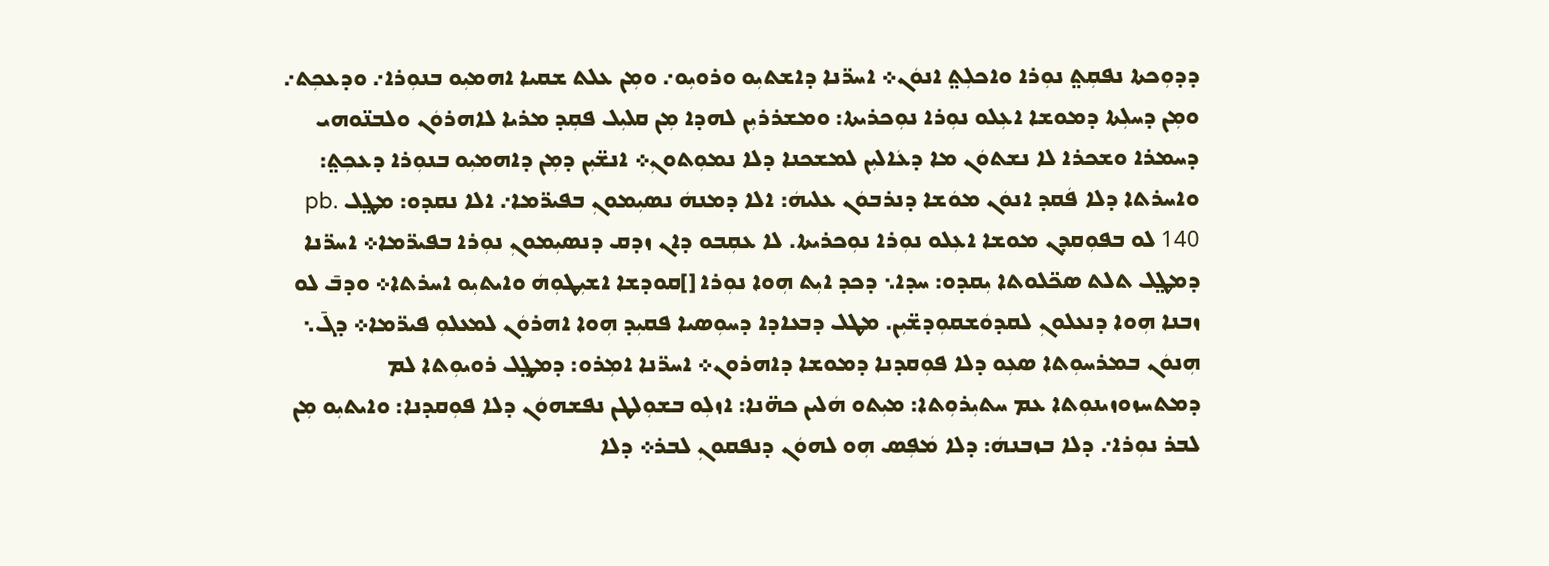ܕܕܘܼܟܬܐ ܢܦܩܼܬ݀ ܢܘܼܪܐ ܘܐܟܠܼܬ݀ ܐܢܘܿܢ܀ ܐܚܪ̈ܢܐ ܕܐܫܬܝܼܘ ܘܪܘܝܼܘ܇ ܘܡܼܢ ܥܠܬ ܫܩܝܐ ܐܗܡܝܼܘ ܒܢܘܼܪܐ܇ ܘܕܥܟܼܬ܇ ܘܡܼܢ ܕܚܠܼܬܐ ܕܡܘܫܐ ܐܥܼܠܘ ܢܘܼܪܐ ܢܘܼܟܪܝܬܐ: ܘܡܫܪܪܝܼܢ ܠܗܕܐ ܡܼܢ ܩܠܝܼܠ ܦܩܼܕ ܡܪܝܐ ܠܐܗܪܘܿܢ ܘܠܒܢ̈ܘܗܝ ܕܚܡܪܐ ܘܫܟܪܐ ܠܐ ܢܫܬܘܿܢ ܡܐ ܕܥܿܐܠܝܼܢ ܠܡܫܟܢܐ ܕܠܐ ܢܡܘܼܬܘܢܼ܀ ܐܢܫ̈ܝܼܢ ܕܡܼܢ ܕܐܗܡܝܼܘ ܒܢܘܼܪܐ ܕܥܟܼܬ݀: ܘܐܚܪܬܐ ܕܠܐ ܦܿܩܕ ܐܢܘܿܢ ܡܘܿܫܐ ܕܢܪܒܘܿܢ ܥܠܝܗܿ: ܐܠܐ ܕܡܢܗܿ ܢܣܝܼܡܘܢܼ ܒܦܝܪ̈ܡܐ܇ ܐܠܐ ܢܩܕܘ: ܡܛ݀ܠ pb. 140 ܠܘ ܒܦܘܼܩܕܢ ܡܘܫܐ ܐܥܼܠܘ ܢܘܼܪܐ ܢܘܼܟܪܝܬܐ. ܠܐ ܥܩܼܒܘ ܕܐܢ ܙܕܩ ܕܢܣܝܼܡܘܢܼ ܢܘܼܪܐ ܒܦܝܪ̈ܡܐ܀ ܐܚܪ̈ܢܐ ܕܡܛ݀ܠ ܬܠܬ ܣܟ̈ܠܘܬܐ ܝܼܩܕܘ: ܚܕܐ܆ ܕܟܕ ܐܝܼܬ ܗܼܘܐ ܢܘܼܪܐ []ܩܘܕܫܐ ܐܫܝܼܛܘܼܗܿ ܘܐܝܬܝܼܘ ܐܚܪܬܐ܀ ܘܕܒ̄ ܠܘ ܙܒܢܐ ܗܼܘܐ ܕܢܥܠܘܢܼ ܠܩܕܘܿܫܩܘܼܕܫ̈ܝܼܢ. ܡܛܠ ܕܒܥܐܕܐ ܕܚܘܼܣܝܐ ܦܩܝܼܕ ܗܼܘܐ ܐܗܪܘܿܢ ܠܡܥܠܘܼ ܦܝܪ̈ܡܐ܀ ܕܓ̄܆ ܗܼܢܘܿܢ ܒܡܪܚܘܼܬܐ ܣܥܼܘ ܕܠܐ ܦܘܼܩܕܢܐ ܕܡܘܫܐ ܕܐܗܪܘܢ܀ ܐܚܪ̈ܢܐ ܐܡܼܪܘ: ܕܡܛ݀ܠ ܪܘܝܘܼܬܐ ܠܡ ܕܡܬܚܙܘܙܝܢܘܼܬܐ ܥܡ ܚܬܝܼܪܘܼܬܐ: ܡܝܼܬܘ ܗܿܠܝܢ ܟܗ̈ܢܐ: ܐܙܠܼܘ ܒܫܘܼܠܛܢ ܢܦܫܗܘܿܢ ܕܠܐ ܦܘܼܩܕܢܐ: ܘܐܝܬܝܼܘ ܡܼܢ ܠܒܪ ܢܘܼܪܐ܇ ܕܠܐ ܒܙܒܢܗܿ: ܕܠܐ ܡܿܦܼܣ ܗܼܘ ܠܗܘܿܢ ܕܢܦܩܘܢܼ ܠܒܪ܀ ܕܠܐ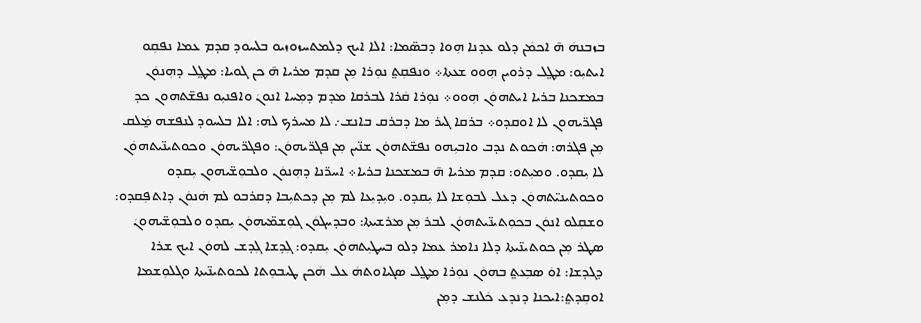ܒܙܒܢܗܿ ܗ̄ ܐܟܡܿܢ ܕܠܘ ܥܕܢܐ ܗܼܘܐ ܕܒܣ̈ܡܐ: ܐܠܐ ܐܝܟ ܕܠܡܬܚܙܘܙܝܘ ܒܠܚܘܕ ܩܕܡ ܥܡܐ ܢܦܩܼܘ ܐܝܬܝܼܘ: ܡܛ݀ܠ ܕܪܘܝܢ ܗܼܘܘ ܫܥܬܐ܀ ܘܢܦܩܼܬ݀ ܢܘܼܪܐ ܡܼܢ ܩܕܡ ܡܪܝܐ ܗ̄ ܟܢ ܓܘܝܐ: ܡܛ݀ܠ ܕܗܼܢܘܿܢ ܒܡܫܟܢܐ ܒܪܝܐ ܐܝܬܗܘܿܢ ܗܼܘܘ܀ ܢܘܼܪܐ ܩܿܪܐ ܠܒܪܩܐ ܡܕܡ ܕܡܼܚܐ ܐܢܘܢܿ ܘܐܦܢܝܼܘ ܢܦܫ̈ܬܗܘܢ ܟܕ ܦܓܪ̈ܝܗܘܢ ܠܐ ܐܘܩܕܘ܀ ܒܪܩܐ ܓܝܪ ܡܐ ܕܒܪܩ ܒܐܢܫ܇ ܠܐ ܡܚܪܟ ܠܗ: ܐܠܐ ܒܠܚܘܕ ܠܢܦܫܗ ܡ̰ܿܠܩ ܡܼܢ ܦܓܪܗ: ܗܿܟܘܬ ܢܕܒ ܘܐܒܝܼܗܘ ܢܦܫ̈ܬܗܘܿܢ ܫܢ̈ܝܢ ܡܼܢ ܦܓܪ̈ܝܗܘܿܢ: ܘܦܓܪ̈ܝܗܘܿܢ ܘܟܘܬܝܢ̈ܝܬܗܘܿܢ ܠܐ ܝܼܩܕܘ. ܘܡܝܼܬܘ: ܩܕܡ ܡܪܝܐ ܗ̄ ܒܡܫܟܢܐ ܒܪܝܐ܀ ܐܚܪ̈ܢܐ ܕܗܼܢܘܿܢ ܘܠܒܘܼܫ̈ܝܗܘܢ ܝܼܩܕܘ ܘܟܘܬܝܢܝ̈ܬܗܘܿܢ ܕܥܠ ܠܒܘܼܫܐ ܠܐ ܝܼܩܕܘ. ܘܝܼܕܝܼܥܐ ܠܡ ܡܼܢ ܕܟܬܝܼܒܐ ܕܩܪܒܘ ܠܡ ܗܿܢܘܿܢ ܕܐܬܦܼܩܕܘ: ܘܫܩܼܠܘ ܐܢܘܿܢ ܒܟܘܼܬܝܢ̈ܝܬܗܘܿܢ ܠܒܪ ܡܼܢ ܡܪܫܝܬܐ: ܘܒܕܚܓܘܿܢ ܓܘܼܫܡ̈ܝܗܘܿܢ ܝܼܩܕܘ ܘܠܒܘܼܫ̈ܝܗܘܢܿ ܣܛܪ ܡܼܢ ܟܘܬܝܢ̈ܝܬܐ ܕܠܐ ܢܐܡܪ ܥܡܐ ܕܠܘ ܒܚܛܝܼܬܗܘܿܢ ܝܼܩܕܘ: ܓܼܕܫܐ ܓܼܕܫ ܠܗܘܿܢ ܐܝܟ ܫܪܐ ܕܓܕܫܐ: ܐܘܿ ܣܒܼܥܬ݀ ܒܗܘܿܢ ܢܘܼܪܐ ܡܛ݀ܠ ܣܓܝܐܘܬܗܿ ܥܠ ܗܿܟܢ ܛܝܒܘܼܬܐ ܠܟܘܬܝܢ̈ܝܬܐ ܘܓܠܘܼܫܡܐ ܐܘܩܼܕܬ݀:ܐܝܟܢܐ ܕܢܕܥ ܟܿܠܢܫ ܕܡܼܢ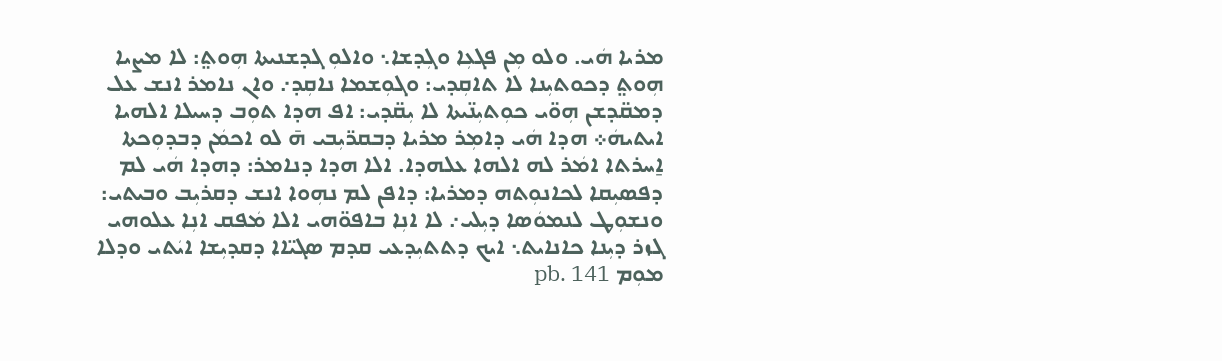ܡܪܝܐ ܗܿܝ. ܘܠܘ ܡܼܢ ܦܓܥܼܐ ܘܓܼܕܫܐ܆ ܘܐܠܘܼ ܓܕܫܢܝܬܐ ܗܼܘܬ݀: ܠܐ ܡܨܝܐ ܗܼܘܬ݀ ܕܟܘܬܝܼܢܐ ܠܐ ܬܐܩܼܕܝ: ܘܓܘܼܫܡܐ ܢܐܩܼܕ܇ ܘܐܢ ܢܐܡܪ ܐܢܫ ܥܠ ܕܡܩ̈ܕܫܢ ܗܼܘ̈ܝ ܟܘܼܬܝܼܢ̈ܝܬܐ ܠܐ ܝܼܩ̈ܕܝ: ܐܦ ܗܕܐ ܬܘܼܒ ܕܚܝܠܐ ܐܠܗܝܐ ܐܝܬܝܗܿ܀ ܗܕܐ ܗܿܝ ܕܐܡܼܪ ܡܪܝܐ ܕܒܩܪ̈ܝܼܒܝ ܗ̄ ܠܘ ܐܟܡܿܢ ܕܒܕܘܼܟܬܐ ܐ̱ܚܪܬܐ ܐܡܿܪ ܠܗ ܐܠܗܐ ܥܠܗܕܐ. ܐܠܐ ܗܕܐ ܕܢܐܡܪ: ܕܗܕܐ ܗܿܝ ܠܡ ܕܦܣܝܼܩܐ ܠܟܐܢܘܼܬܗ ܕܡܪܝܐ: ܕܐܦܢ ܠܡ ܢܗܼܘܐ ܐܢܫ ܕܩܪܝܼܒ ܘܒܝܬܝ: ܘܢܫܘܼܛ ܠܢܡܘܿܣܐ ܕܝܼܠܝ܇ ܠܐ ܐܢܼܐ ܒܐܦܘ̈ܗܝ ܐܠܐ ܡܿܦܩ ܐܢܼܐ ܥܠܘܗܝ ܓܙܪ ܕܝܼܢܐ ܟܐܢܐܝܬ܆ ܐܝܟ ܕܬܬܝܼܕܥܝ ܩܕܡ ܣܓܝ̈ܐܐ ܕܩܕܝܼܫܐ ܐܝܿܬܝ ܘܕܠܐ ܡܘܼܡ pb. 141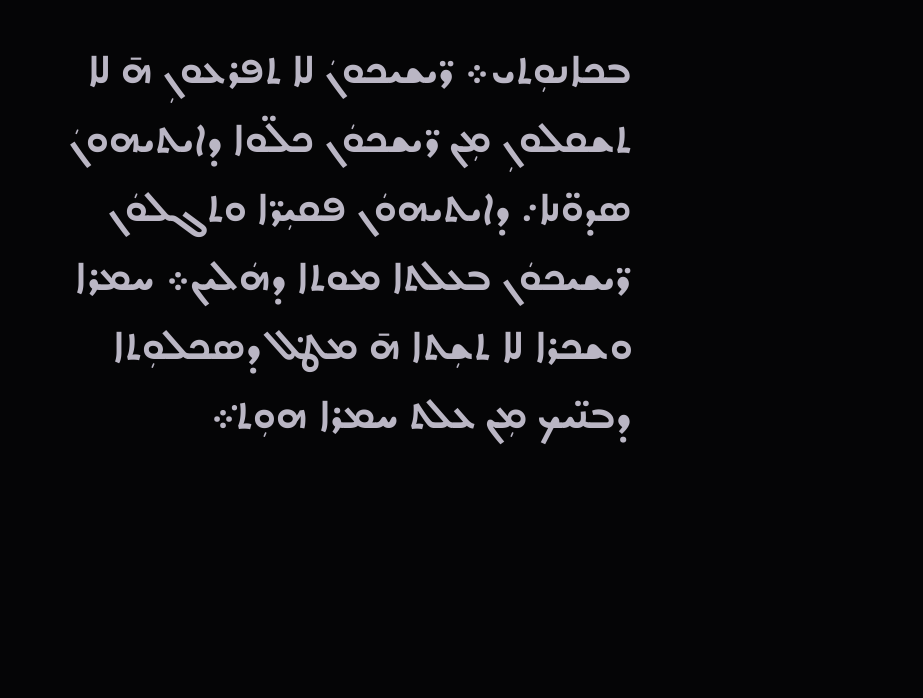ܒܟܐܢܘܼܬܝ܀ ܪ̈ܝܫܝܟܘܢܿ ܠܐ ܬܦܪܥܘܢܼ ܗ̄ ܠܐ ܬܫܩܠܘܢܼ ܡܼܢ ܪ̈ܝܫܟܘܿܢ ܟܠ̈ܘܐ ܕܐܝܬܝܗܘܢܿ ܣܕܘ̈ܢܐ܇ ܕܐܝܬܝܗܘܿܢ ܦܩܝܼܪ̈ܐ ܘܬܓܠܘܿܢ ܪ̈ܝܫܝܟܘܿܢ ܒܥܠܬܐ ܡܘܬܐ ܕܗܿܠܝܢ܀ ܚܡܪܐ ܘܫܟܪܐ ܠܐ ܬܫܼܬܐ ܗ̄ ܡܛ݀ܠ ܕܣܟܠܘܼܬܐ ܕܒܢ̈ܝܟ ܡܼܢ ܥܠܬ ܚܡܪܐ ܗܘܼܬ݀܀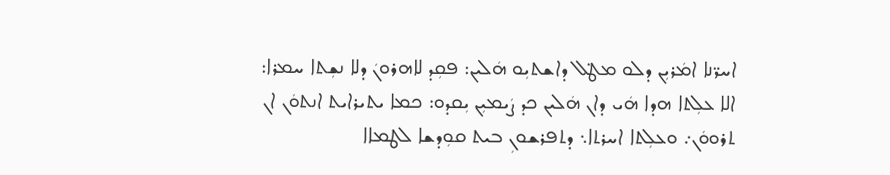ܐܚܪ̈ܢܐ ܐܡܿܪܝܼܢ ܕܠܘ ܡܛ݀ܠ ܕܐܫܬܝܼܘ ܗܿܠܝܢ: ܦܩܼܕ ܠܐܗܪܘܢܿ ܕܠܐ ܢܫܼܬܐ ܚܡܪܐ: ܐܠܐ ܥܠܼܬܐ ܗܕܐ ܗܿܝ ܕܐܢ ܗܿܠܝܢ ܟܕ ܨܿܝܡܝܼܢ ܝܼܩܕܘ: ܟܡܐ ܝܬܝܪܐܝܬ ܐܢܬܘܿܢ ܐܢ ܬܪܘܘܿܢ܇ ܘܥܠܼܬܐ ܐܚܪܬܐ܆ ܕܬܦܪܫܘܢܼ ܒܝܬ ܩܘܼܕܫܐ ܠܛܡܐܐ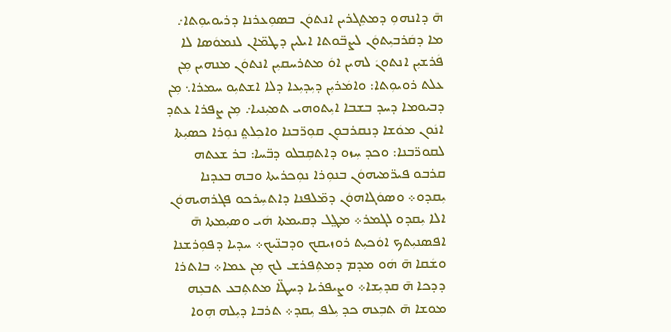ܗ̄ ܕܐܢܗܘܼ ܕܡܬܼܓܪܝܢ ܐܢܬܘܿܢ ܒܣܘܼܥܪܢܐ ܕܪܝܘܝܘܼܬܐ܇ ܡܐ ܕܩܿܪܒܝܼܬܘܿܢ ܠܨܒ̈ܘܬܐ ܐܝܠܝܢ ܕܛܡ̈ܐܢ ܠܢܡܘܿܣܐ ܠܐ ܦܿܪܫܝܼܢ ܐܢܬܘܢܿ ܠܗܝܢ ܐܘܿ ܡܬܪܚܩܝܼܢ ܐܢܬܘܿܢ ܡܢܗܝܢ ܡܼܢ ܥܠܬ ܪܘܝܘܼܬܐ: ܘܐܡܿܪܝܼܢ ܕܝܼܕܝܼܥܐ ܕܠܐ ܐܫܬܝܼܘ ܚܡܪܐ܆ ܡܼܢ ܕܒܝܘܡܐ ܕܚܕ ܒܫܒܐ ܐܝܼܬܘܗܝ ܬܡܝܼܢܝܐ܇ ܡܼܢ ܨܦܪܐ ܥܬܕ ܐܢܿܘܢ ܡܘܿܫܐ ܕܢܩܪܒܘܼܢ ܩܘܼܪ̈ܒܢܐ ܘܐܟܼܠܬ݀ ܢܘܼܪܐ ܟܣܝܼܬܐ ܠܩܘܪ̈ܒܢܐ: ܘܟܕ ܚܼܙܘ ܕܐܬܩܼܒܠܘ ܕܒ̈ܚܐ: ܒܪ ܫܥܬܗ ܩܪܒܘ ܦܝܪ̈ܡܝܗܘܿܢ ܒܢܘܼܪܐ ܢܘܼܟܪܝܬܐ ܘܒܗ ܒܥܕܢܐ ܝܼܩܕܘ܀ ܘܣܘܿܓܐܗܘܿܢ ܕܡ̈ܠܦܢܐ ܕܐܬܚܼܪܟܘ ܦܓܪܗܝܗܘܿܢ ܐܠܐ ܝܼܩܕܘ ܠܓܡܪ܀ ܡܛ݀ܠ ܕܩܝܡܬܐ ܗܿܝ ܘܣܝܼܡܬܐ ܗ̄ ܐܦܣܢܝܼܬܟ ܐܘܿܟܝܼܬ ܪܘܙܝܩܟ ܘܕܒܢ̈ܝܟ܀ ܚܕܝܐ ܕܦܘܼܪܫܢܐ ܘܫܿܩܐ ܗ̄ ܗܿܘ ܡܕܡ ܕܡܬܼܦܪܫ ܠܟ ܡܼܢ ܥܡܐ܀ ܒܐܬܪܐ ܕܕܟܐ ܗ̄ ܩܕܝܼܫܐ܀ ܘܨܝܦܪܝܐ ܕܚܛ̈ܐ ܡܬܬܼܒܥ ܬܒܥܼܗ ܡܘܫܐ ܗ̄ ܬܒܼܥܗ ܟܕ ܝܼܠܦ ܝܼܩܕ܀ ܬܪܒܐ ܕܝܼܠܗ ܗܼܘܐ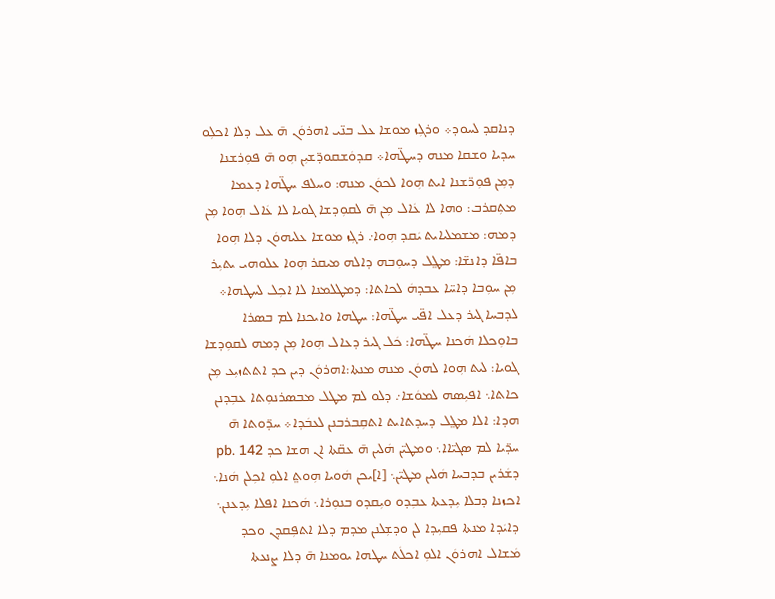ܕܢܐܩܕ ܠܚܘܕ܀ ܘܪܓܼܙ ܡܘܫܐ ܥܠ ܒܢ̈ܝ ܐܗܪܘܿܢ ܗ̄ ܥܠ ܕܠܐ ܐܟܠܼܘ ܚܕܝܐ ܘܫܩܐ ܡܢܗ ܕܚܛ̈ܗܐ܀ ܩܕܘܿܫܩܘܕ̈ܫܝܼܢ ܗܼܘ ܗ̄ ܦܘܼܪܫܢܐ ܕܡܼܢ ܦܘܼܪ̈ܫܢܐ ܐܝܬ ܗܼܘܐ ܠܟܘܿܢ ܡܢܗ: ܘܚܠܦ ܚܛ̈ܗܐ ܕܥܡܐ ܡܬܼܩܪܒ: ܘܗܐ ܠܐ ܥܿܐܠ ܡܼܢ ܗ̄ ܠܩܘܼܕܫܐ ܓܘܝܐ ܠܐ ܥܿܐܠ ܗܼܘܐ ܡܼܢ ܕܡܗ: ܡܫܡܠܝܐܝܬ ܝܿܩܕ ܗܼܘܐ܇ ܪܓܼܙ ܡܘܫܐ ܥܠܝܗܘܿܢ ܕܠܐ ܗܼܘܐ ܒܐܦ̈ܐ ܕܐܢܫ̈ܐ: ܡܛ݀ܠ ܕܚܘܼܒܗ ܕܐܠܗ ܡܝܩܪ ܗܼܘܐ ܥܠܘܗܝ ܝܬܝܼܪ ܡܼܢ ܚܘܼܒܐ ܕܐܚ̈ܐ ܥܒܕܗܿ ܠܟܐܬܐ: ܕܡܛܠܡܢܐ ܠܐ ܐܟܼܠ ܠܚܛܗܐ܀ ܠܕܒܚܐ ܓܝܪ ܕܥܠ ܐܦ̈ܝ ܚܛ̈ܗܐ: ܚܛܗܐ ܘܐܝܟܢܐ ܠܡ ܒܣܪܐ ܒܐܘܼܟܠܐ ܗܿܟܢܐ ܚܛ̈ܗܐ: ܟܿܠ ܓܝܪ ܕܥܐܠ ܗܼܘܐ ܡܼܢ ܕܡܗ ܠܩܘܼܕܫܐ ܓܘܝܐ: ܠܝܬ ܗܼܘܐ ܠܗܘܿܢ ܡܢܗ ܡܢܬܐ:ܐܗܪܘܿܢ ܕܝܢ ܟܕ ܐܬܬܙܝܼܥ ܡܼܢ ܟܐܬܐ܆ ܐܦܝܼܣܗ ܠܡܘܿܫܐ܇ ܕܠܘ ܠܡ ܡܛܠ ܡܒܣܪܢܘܼܬܐ ܥܒܼܕܢܢ ܗܕܐ: ܐܠܐ ܡܛ݀ܠ ܕܚܕܬܐܝܬ ܐܬܩܼܒܪܒܢܢ ܠܥܒܿܕܐ܀ ܚܕ̈ܘܬܐ ܗ̄ ܚܕ̈ܝܐ ܠܡ ܣܓܝ̈ܐܐ܆ ܘܡܛܝ̈ܢ ܗܿܠܝܢ ܗ̄ ܥܩ̈ܬܐ ܐܢ ܗܫܐ ܟܕ pb. 142 ܕܫܿܪܝܢ ܒܕܒܚܐ ܗܿܠܝܢ ܡܛܝ̈ܢ܆ [ܐ]ܝܟܢ ܗܿܘܝܐ ܗܼܘܬ݀ ܐܠܘܼ ܐܟܼܠܢ ܗܿܢܐ܆ ܐܟܙܢܐ ܕܒܠܐ ܝܼܕܥܬܐ ܥܒܼܕܘ ܘܝܼܩܕܘ ܒܢܘܼܪܐ܆ ܗܿܟܢܐ ܐܦܠܐ ܝܼܕܥܢܢ܆ ܕܐܝܿܕܐ ܡܢܬܐ ܦܩܝܼܕܐ ܠܢ ܘܕܫܼܠܢܢ ܡܕܡ ܕܠܐ ܐܬܦܼܩܕܢ ܘܟܕ ܡܿܫܐܠ ܐܗܪܘܿܢ ܐܠܘܼ ܐܟܠܿܬ ܚܛܗܐ ܝܘܡܢܐ ܗ̄ ܕܠܐ ܨܢܥܬܐ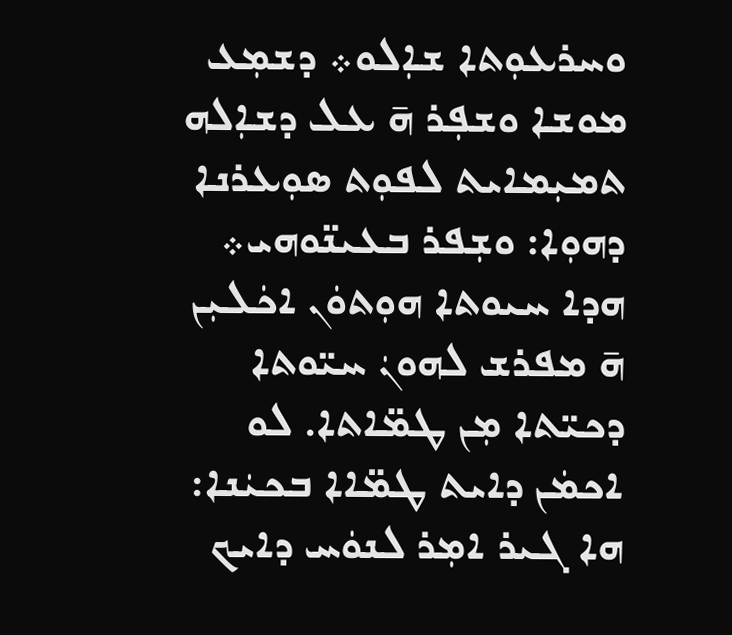ܘܚܪܥܘܼܬܐ ܫܐܼܠܘ܀ ܕܫܡܼܥ ܡܘܫܐ ܘܫܦܼܪ ܗ̄ ܥܠ ܕܫܐܼܠܗ ܬܡܝܼܡܐܝܬ ܠܦܘܼܬ ܣܘܼܥܪܢܐ ܕܗܘܼܐ: ܘܫܼܦܪ ܒܥܝܢ̈ܘܗܝ܀ ܗܕܐ ܚܝܘܬܐ ܗܘܼܬܘܿܢ ܐܟܿܠܝܼܢ ܗ̄ ܡܦܪܫ ܠܗܘܢܿ ܚܝ̈ܘܬܐ ܕܟܝ̈ܬܐ ܡܼܢ ܛܡ̈ܐܬܐ. ܠܘ ܐܟܡܿܢ ܕܐܝܬ ܛܡ̈ܐܐ ܒܟܝܿܢܐ: ܗܐ ܓܝܪ ܐܡܼܪ ܠܢܘܿܚ ܕܐܝܟ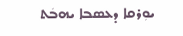ܝܘܼܪܩܐ ܕܥܣܒܐ ܝܗܒܿܬ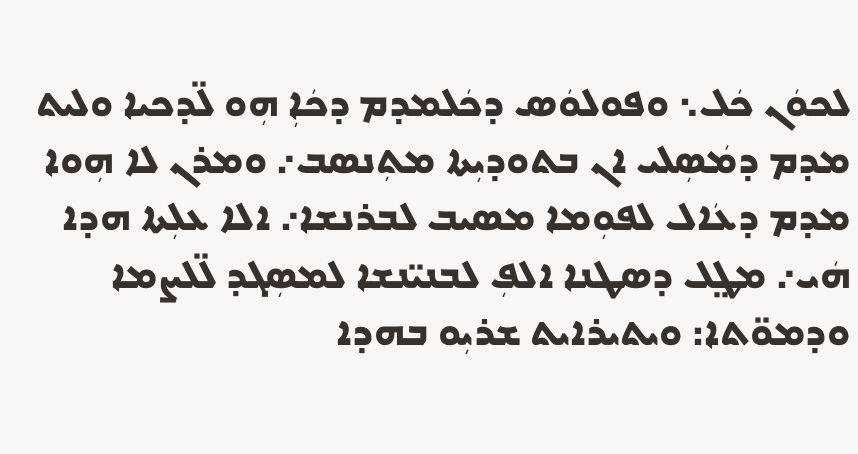ܠܟܘܿܢ ܟܿܠ܆ ܘܦܘܠܘܿܣ ܕܟܿܠܡܕܡ ܕܟܿܐܼ ܗܼܘ ܠ̈ܕܟܝܐ ܘܠܝܬ ܡܕܡ ܕܡܿܣܼܠܝ ܐܢ ܒܬܘܕܝܼܬܐ ܡܬܼܢܣܒ܇ ܘܡܪܢ ܠܐ ܗܼܘܐ ܡܕܡ ܕܥܿܐܠ ܠܦܘܼܡܐ ܡܣܝܒ ܠܒܪܢܫܐ܇ ܐܠܐ ܥܠܼܬܐ ܗܕܐ ܗܿܝ܇ ܡܛ݀ܠ ܕܣܛܢܐ ܐܠܦܼ ܠܒܢܝ̈ܢܫܐ ܠܡܣܼܓܕ ܠ̈ܠܨܡܐ ܘܕܡܘ̈ܬܐ: ܘܝܬܝܪܐܝܬ ܫܪܝܼܘ ܒܗܕܐ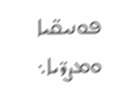ܦܘܢܝܩ̈ܝܐ ܘܡܨܪ̈ܝܐ܆